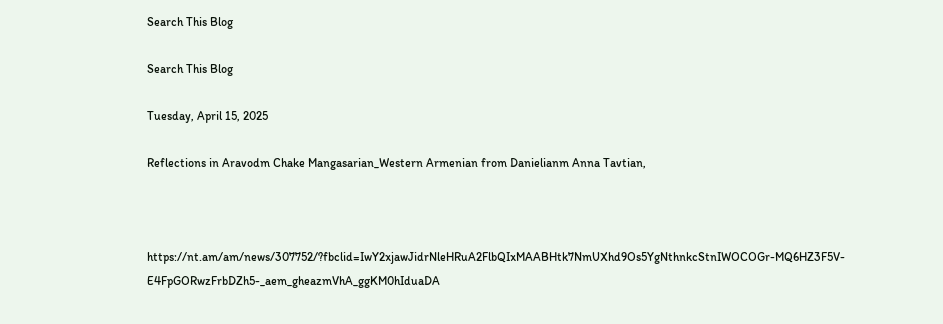Search This Blog

Search This Blog

Tuesday, April 15, 2025

Reflections in Aravodm Chake Mangasarian_Western Armenian from Danielianm Anna Tavtian,



https://nt.am/am/news/307752/?fbclid=IwY2xjawJidrNleHRuA2FlbQIxMAABHtk7NmUXhd9Os5YgNthnkcStnIWOCOGr-MQ6HZ3F5V-E4FpGORwzFrbDZh5-_aem_gheazmVhA_ggKM0hIduaDA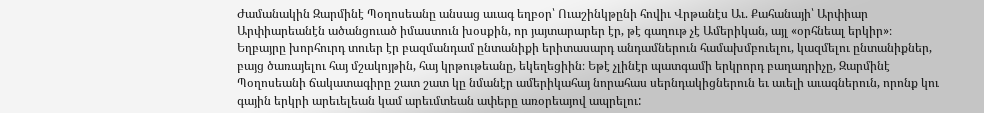Ժամանակին Զարմինէ Պօղոսեանը անսաց աւագ եղբօր՝ Ուաշինկթընի հովիւ Վրթանէս Աւ. Քահանայի՝ Արփիար Արփիարեանէն ածանցուած իմաստուն խօսքին, որ յայտարարեր էր, թէ գաղութ չէ Ամերիկան, այլ «օրհնեալ երկիր»։ Եղբայրը խորհուրդ տուեր էր բազմանդամ ընտանիքի երիտասարդ անդամներուն համախմբուելու, կազմելու ընտանիքներ, բայց ծառայելու հայ մշակոյթին, հայ կրթութեանը, եկեղեցիին։ Եթէ չլինէր պատգամի երկրորդ բաղադրիչը, Զարմինէ Պօղոսեանի ճակատագիրը շատ շատ կը նմանէր ամերիկահայ նորահաս սերնդակիցներուն եւ աւելի աւագներուն, որոնք կու գային երկրի արեւելեան կամ արեւմտեան ափերը առօրեայով ապրելու: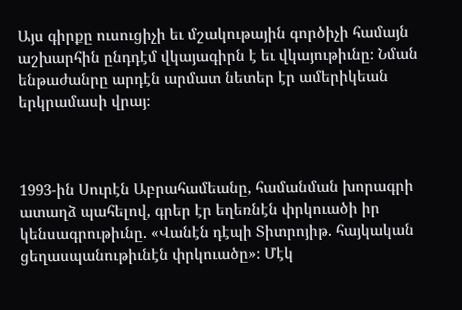Այս գիրքը ուսուցիչի եւ մշակութային գործիչի համայն աշխարհին ընդդէմ վկայագիրն է եւ վկայութիւնը։ Նման ենթաժանրը արդէն արմատ նետեր էր ամերիկեան երկրամասի վրայ։



1993-ին Սուրէն Աբրահամեանը, համանման խորագրի ատաղձ պահելով, գրեր էր եղեռնէն փրկուածի իր կենսագրութիւնը. «Վանէն դէպի Տիտրոյիթ. հայկական ցեղասպանութիւնէն փրկուածը»։ Մէկ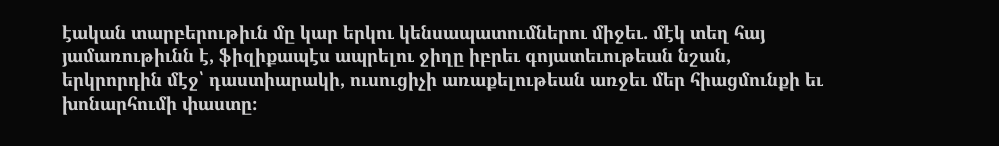էական տարբերութիւն մը կար երկու կենսապատումներու միջեւ. մէկ տեղ հայ յամառութիւնն է, ֆիզիքապէս ապրելու ջիղը իբրեւ գոյատեւութեան նշան, երկրորդին մէջ՝ դաստիարակի, ուսուցիչի առաքելութեան առջեւ մեր հիացմունքի եւ խոնարհումի փաստը։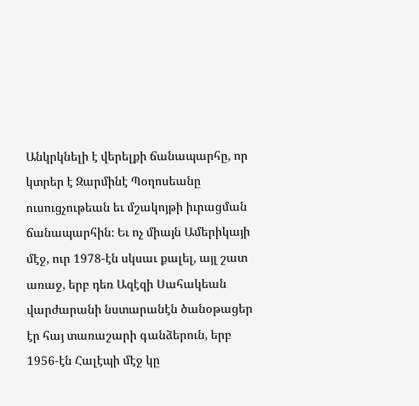Անկրկնելի է վերելքի ճանապարհը, որ կտրեր է Զարմինէ Պօղոսեանը ուսուցչութեան եւ մշակոյթի իւրացման ճանապարհին։ Եւ ոչ միայն Ամերիկայի մէջ, ուր 1978-էն սկսաւ քալել, այլ շատ առաջ, երբ դեռ Ազէզի Սահակեան վարժարանի նստարանէն ծանօթացեր էր հայ տառաշարի գանձերուն, երբ 1956-էն Հալէպի մէջ կը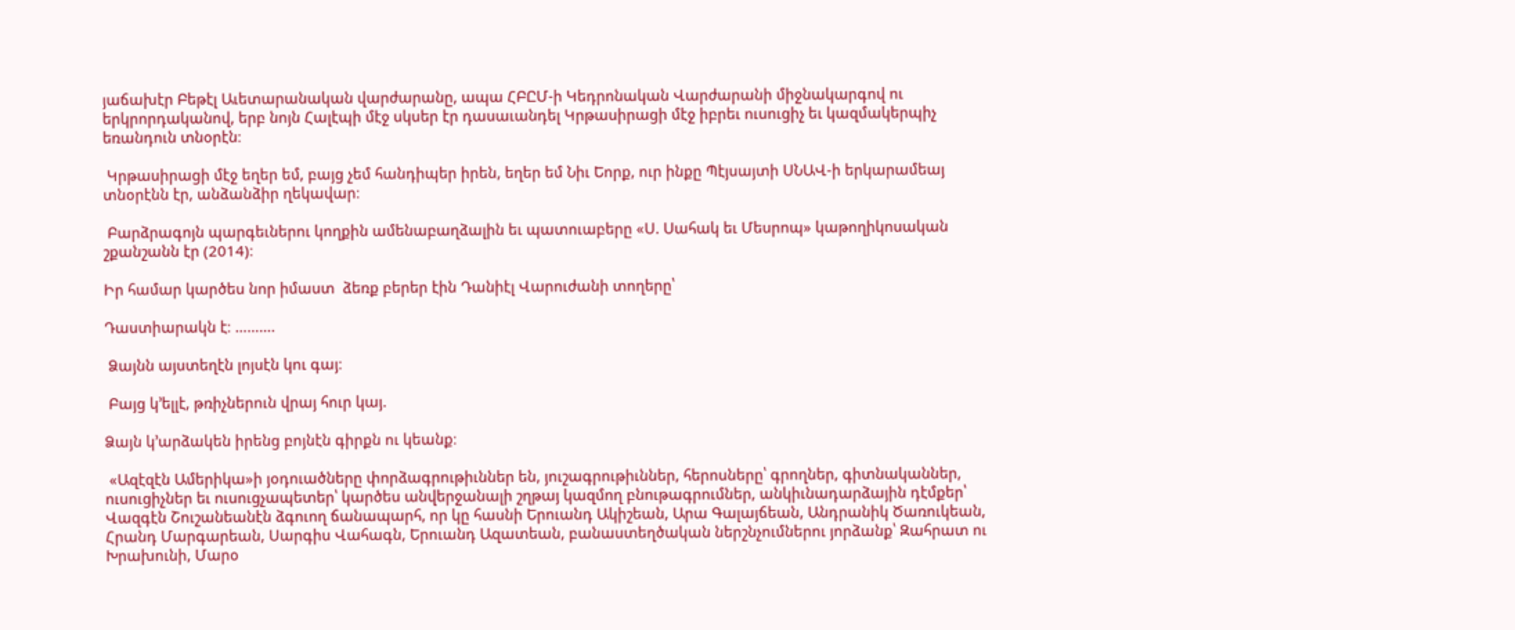յաճախէր Բեթէլ Աւետարանական վարժարանը, ապա ՀԲԸՄ-ի Կեդրոնական Վարժարանի միջնակարգով ու երկրորդականով, երբ նոյն Հալէպի մէջ սկսեր էր դասաւանդել Կրթասիրացի մէջ իբրեւ ուսուցիչ եւ կազմակերպիչ եռանդուն տնօրէն։

 Կրթասիրացի մէջ եղեր եմ, բայց չեմ հանդիպեր իրեն, եղեր եմ Նիւ Եորք, ուր ինքը Պէյսայտի ՍՆԱՎ-ի երկարամեայ տնօրէնն էր, անձանձիր ղեկավար։

 Բարձրագոյն պարգեւներու կողքին ամենաբաղձալին եւ պատուաբերը «Ս. Սահակ եւ Մեսրոպ» կաթողիկոսական շքանշանն էր (2014)։

Իր համար կարծես նոր իմաստ  ձեռք բերեր էին Դանիէլ Վարուժանի տողերը՝

Դաստիարակն է։ ……….

 Ձայնն այստեղէն լոյսէն կու գայ։

 Բայց կ’ելլէ, թռիչներուն վրայ հուր կայ.

Ձայն կ’արձակեն իրենց բոյնէն գիրքն ու կեանք։

 «Ազէզէն Ամերիկա»ի յօդուածները փորձագրութիւններ են, յուշագրութիւններ, հերոսները՝ գրողներ, գիտնականներ, ուսուցիչներ եւ ուսուցչապետեր՝ կարծես անվերջանալի շղթայ կազմող բնութագրումներ, անկիւնադարձային դէմքեր՝ Վազգէն Շուշանեանէն ձգուող ճանապարհ, որ կը հասնի Երուանդ Ակիշեան, Արա Գալայճեան, Անդրանիկ Ծառուկեան, Հրանդ Մարգարեան, Սարգիս Վահագն, Երուանդ Ազատեան, բանաստեղծական ներշնչումներու յորձանք՝ Զահրատ ու Խրախունի, Մարօ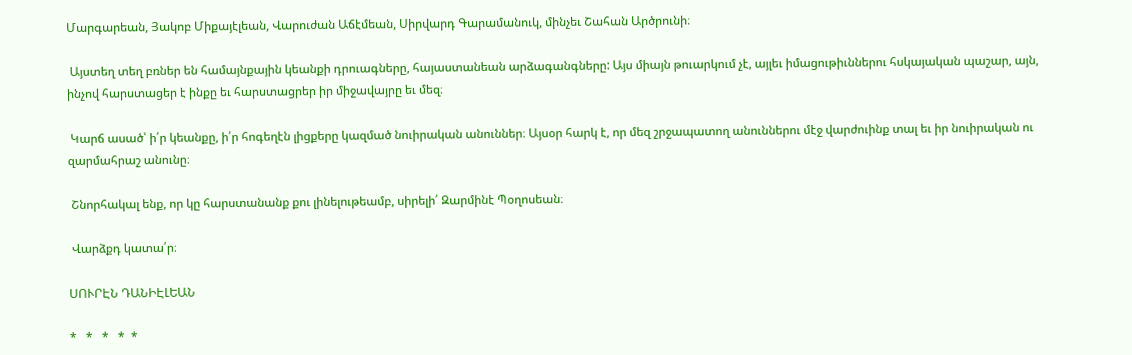Մարգարեան, Յակոբ Միքայէլեան, Վարուժան Աճէմեան, Սիրվարդ Գարամանուկ, մինչեւ Շահան Արծրունի։

 Այստեղ տեղ բռներ են համայնքային կեանքի դրուագները, հայաստանեան արձագանգները: Այս միայն թուարկում չէ, այլեւ իմացութիւններու հսկայական պաշար, այն, ինչով հարստացեր է ինքը եւ հարստացրեր իր միջավայրը եւ մեզ։

 Կարճ ասած՝ ի՛ր կեանքը, ի՛ր հոգեղէն լիցքերը կազմած նուիրական անուններ։ Այսօր հարկ է, որ մեզ շրջապատող անուններու մէջ վարժուինք տալ եւ իր նուիրական ու զարմահրաշ անունը։

 Շնորհակալ ենք, որ կը հարստանանք քու լինելութեամբ, սիրելի՛ Զարմինէ Պօղոսեան։

 Վարձքդ կատա՛ր։

ՍՈՒՐԷՆ ԴԱՆԻԷԼԵԱՆ

*   *   *   *  *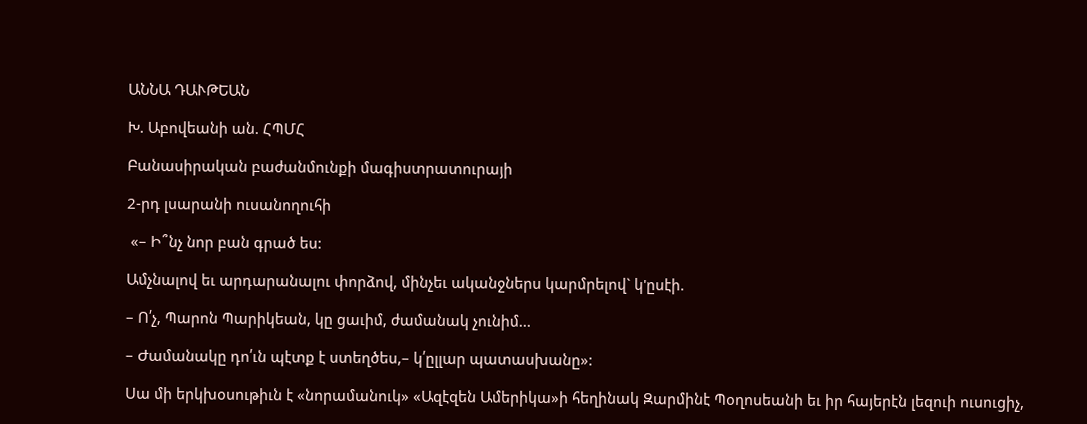ԱՆՆԱ ԴԱՒԹԵԱՆ

Խ. Աբովեանի ան. ՀՊՄՀ

Բանասիրական բաժանմունքի մագիստրատուրայի

2-րդ լսարանի ուսանողուհի

 «– Ի՞նչ նոր բան գրած ես:

Ամչնալով եւ արդարանալու փորձով, մինչեւ ականջներս կարմրելով` կ'ըսէի.

– Ո՛չ, Պարոն Պարիկեան, կը ցաւիմ, ժամանակ չունիմ...

– Ժամանակը դո՛ւն պէտք է ստեղծես,– կ՛ըլլար պատասխանը»:

Սա մի երկխօսութիւն է «նորամանուկ» «Ազէզեն Ամերիկա»ի հեղինակ Զարմինէ Պօղոսեանի եւ իր հայերէն լեզուի ուսուցիչ,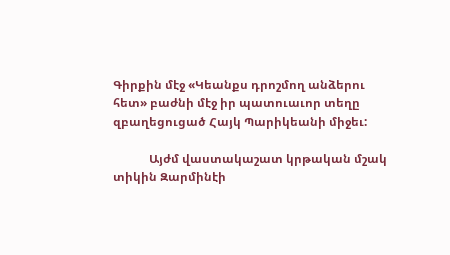Գիրքին մէջ «Կեանքս դրոշմող անձերու հետ» բաժնի մէջ իր պատուաւոր տեղը զբաղեցուցած Հայկ Պարիկեանի միջեւ:

            Այժմ վաստակաշատ կրթական մշակ տիկին Զարմինէի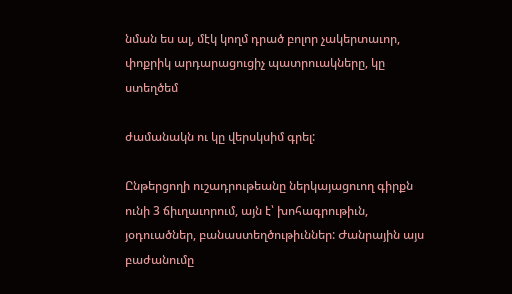նման ես ալ, մէկ կողմ դրած բոլոր չակերտաւոր, փոքրիկ արդարացուցիչ պատրուակները, կը ստեղծեմ

ժամանակն ու կը վերսկսիմ գրել:

Ընթերցողի ուշադրութեանը ներկայացուող գիրքն ունի 3 ճիւղաւորում, այն է՝ խոհագրութիւն, յօդուածներ, բանաստեղծութիւններ: Ժանրային այս բաժանումը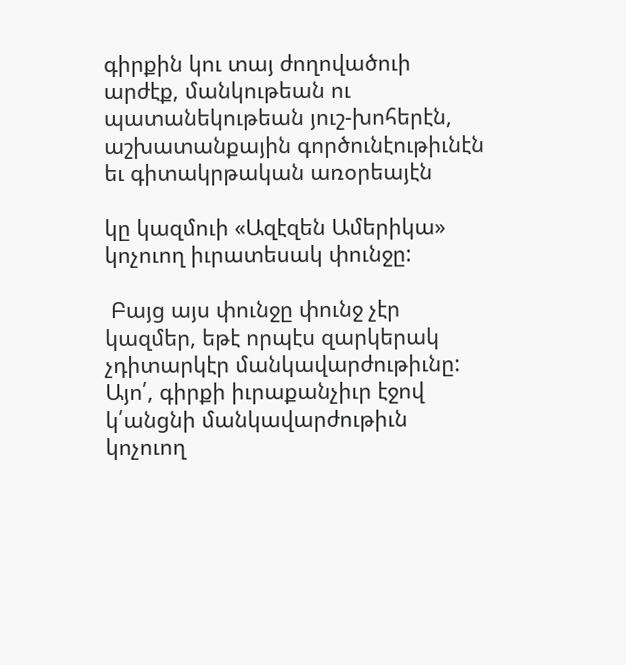գիրքին կու տայ ժողովածուի արժէք, մանկութեան ու պատանեկութեան յուշ-խոհերէն, աշխատանքային գործունէութիւնէն եւ գիտակրթական առօրեայէն

կը կազմուի «Ազէզեն Ամերիկա» կոչուող իւրատեսակ փունջը:

 Բայց այս փունջը փունջ չէր կազմեր, եթէ որպէս զարկերակ չդիտարկէր մանկավարժութիւնը: Այո՛, գիրքի իւրաքանչիւր էջով կ՛անցնի մանկավարժութիւն կոչուող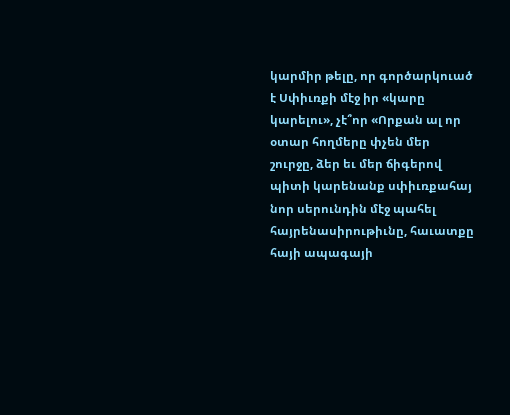կարմիր թելը, որ գործարկուած է Սփիւռքի մէջ իր «կարը կարելու», չէ՞որ «Որքան ալ որ օտար հողմերը փչեն մեր շուրջը, ձեր եւ մեր ճիգերով պիտի կարենանք սփիւռքահայ նոր սերունդին մէջ պահել հայրենասիրութիւնը, հաւատքը հայի ապագայի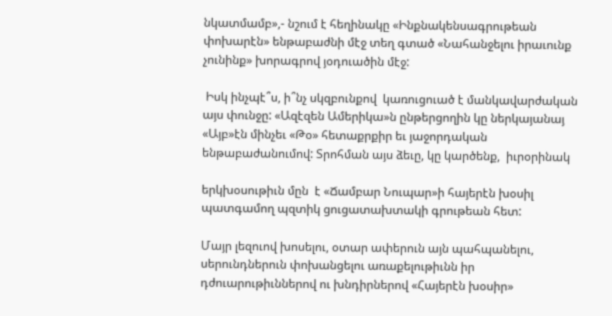նկատմամբ»,- նշում է հեղինակը «Ինքնակենսագրութեան փոխարէն» ենթաբաժնի մէջ տեղ գտած «Նահանջելու իրաւունք չունինք» խորագրով յօդուածին մէջ:

 Իսկ ինչպէ՞ս, ի՞նչ սկզբունքով  կառուցուած է մանկավարժական այս փունջը: «Ազէզեն Ամերիկա»ն ընթերցողին կը ներկայանայ «Այբ»էն մինչեւ «Թօ» հետաքրքիր եւ յաջորդական ենթաբաժանումով: Տրոհման այս ձեւը, կը կարծենք,  իւրօրինակ

երկխօսութիւն մըն  է «Ճամբար Նուպար»ի հայերէն խօսիլ պատգամող պզտիկ ցուցատախտակի գրութեան հետ:

Մայր լեզուով խոսելու, օտար ափերուն այն պահպանելու, սերունդներուն փոխանցելու առաքելութիւնն իր դժուարութիւններով ու խնդիրներով «Հայերէն խօսիր»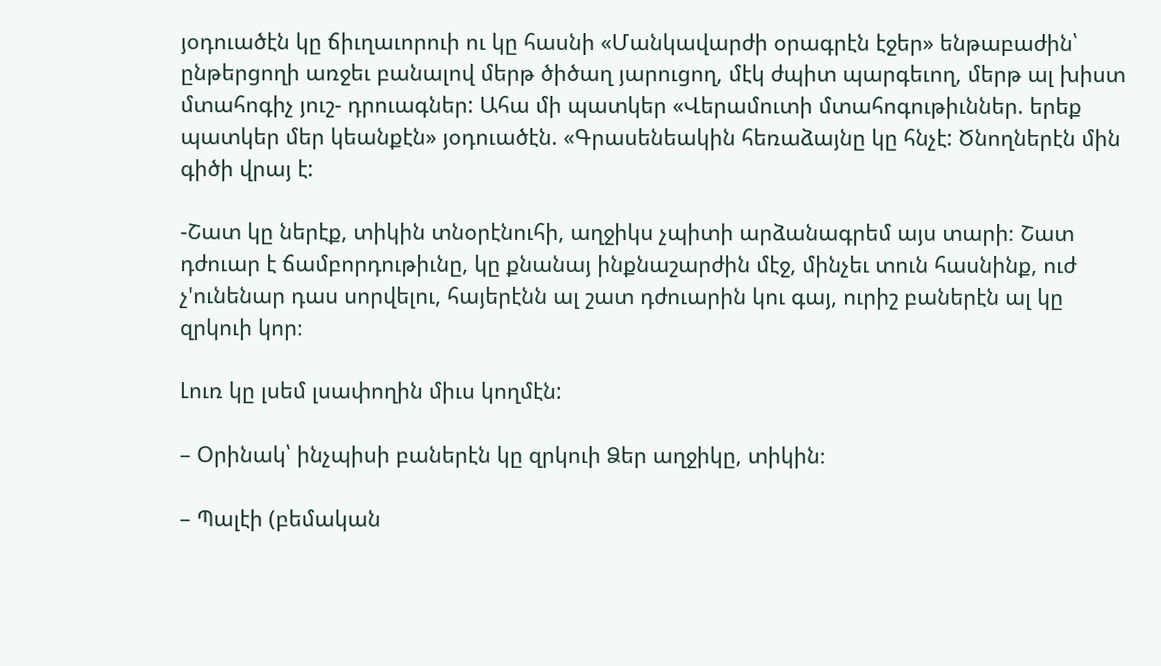յօդուածէն կը ճիւղաւորուի ու կը հասնի «Մանկավարժի օրագրէն էջեր» ենթաբաժին՝ ընթերցողի առջեւ բանալով մերթ ծիծաղ յարուցող, մէկ ժպիտ պարգեւող, մերթ ալ խիստ մտահոգիչ յուշ- դրուագներ: Ահա մի պատկեր «Վերամուտի մտահոգութիւններ. երեք պատկեր մեր կեանքէն» յօդուածէն. «Գրասենեակին հեռաձայնը կը հնչէ: Ծնողներէն մին գիծի վրայ է:

-Շատ կը ներէք, տիկին տնօրէնուհի, աղջիկս չպիտի արձանագրեմ այս տարի։ Շատ դժուար է ճամբորդութիւնը, կը քնանայ ինքնաշարժին մէջ, մինչեւ տուն հասնինք, ուժ չ'ունենար դաս սորվելու, հայերէնն ալ շատ դժուարին կու գայ, ուրիշ բաներէն ալ կը զրկուի կոր։

Լուռ կը լսեմ լսափողին միւս կողմէն:

– Օրինակ՝ ինչպիսի բաներէն կը զրկուի Ձեր աղջիկը, տիկին։

– Պալէի (բեմական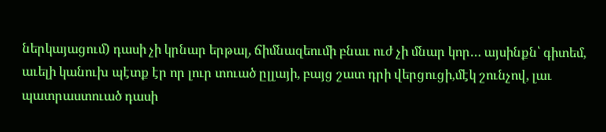ներկայացում) դասի չի կրնար երթալ, ճիմնազեումի բնաւ ուժ չի մնար կոր… այսինքն՝ գիտեմ, աւելի կանուխ պէտք էր որ լուր տուած ըլլայի, բայց շատ դրի վերցուցի,մէկ շունչով, լաւ պատրաստուած դասի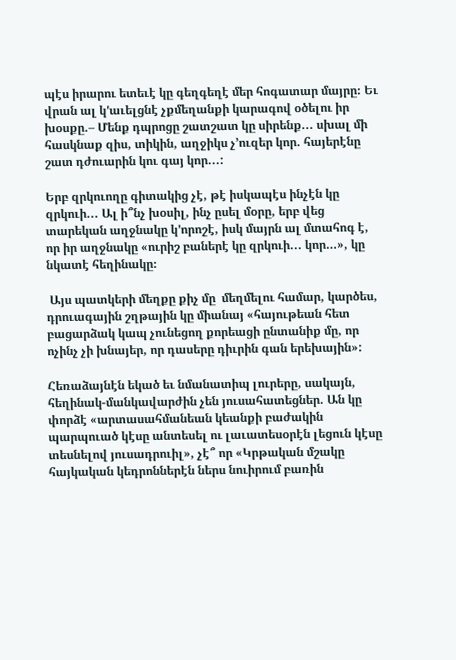պէս իրարու ետեւէ կը գեղգեղէ մեր հոգատար մայրը։ Եւ վրան ալ կ'աւելցնէ չքմեղանքի կարագով օծելու իր խօսքը.– Մենք դպրոցը շատշատ կը սիրենք... սխալ մի հասկնաք զիս, տիկին, աղջիկս չ՚ուզեր կոր. հայերէնը շատ դժուարին կու գայ կոր...:

Երբ զրկուողը գիտակից չէ, թէ իսկապէս ինչէն կը զրկուի... Ալ ի՞նչ խօսիլ, ինչ ըսել մօրը, երբ վեց տարեկան աղջնակը կ'որոշէ, իսկ մայրն ալ մտահոգ է, որ իր աղջնակը «ուրիշ բաներէ կը զրկուի... կոր…», կը նկատէ հեղինակը։

 Այս պատկերի մեղքը քիչ մը  մեղմելու համար, կարծես, դրուագային շղթային կը միանայ «հայութեան հետ բացարձակ կապ չունեցող քորեացի ընտանիք մը, որ ոչինչ չի խնայեր, որ դասերը դիւրին գան երեխային»:

Հեռաձայնէն եկած եւ նմանատիպ լուրերը, սակայն, հեղինակ-մանկավարժին չեն յուսահատեցներ. Ան կը փորձէ «արտասահմանեան կեանքի բաժակին պարպուած կէսը անտեսել ու լաւատեսօրէն լեցուն կէսը տեսնելով յուսադրուիլ», չէ՞ որ «Կրթական մշակը հայկական կեդրոններէն ներս նուիրում բառին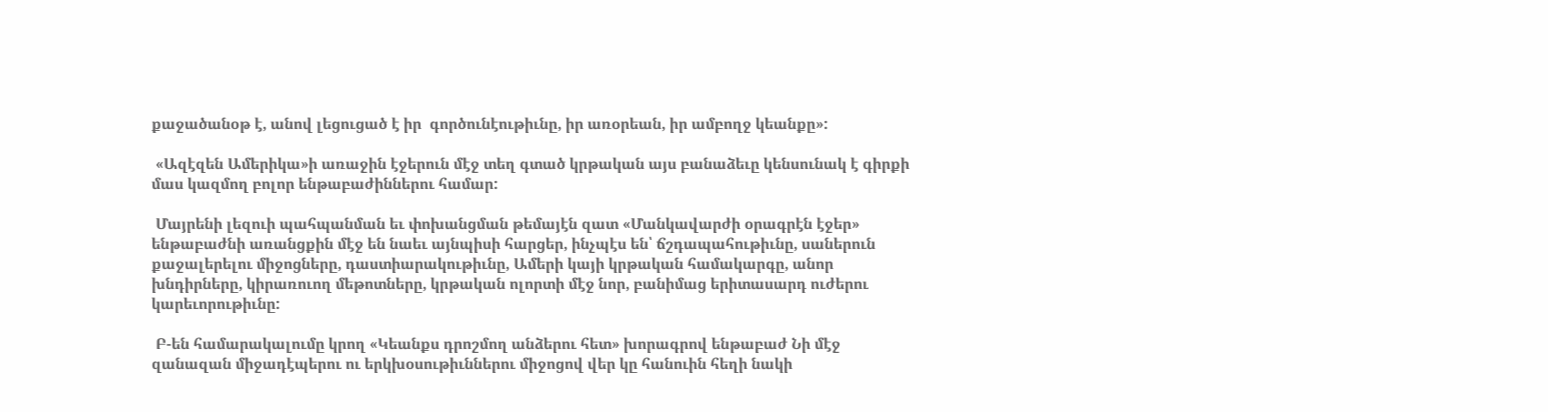քաջածանօթ է, անով լեցուցած է իր  գործունէութիւնը, իր առօրեան, իր ամբողջ կեանքը»:

 «Ազէզեն Ամերիկա»ի առաջին էջերուն մէջ տեղ գտած կրթական այս բանաձեւը կենսունակ է գիրքի մաս կազմող բոլոր ենթաբաժիններու համար:

 Մայրենի լեզուի պահպանման եւ փոխանցման թեմայէն զատ «Մանկավարժի օրագրէն էջեր» ենթաբաժնի առանցքին մէջ են նաեւ այնպիսի հարցեր, ինչպէս են՝ ճշդապահութիւնը, սաներուն քաջալերելու միջոցները, դաստիարակութիւնը, Ամերի կայի կրթական համակարգը, անոր խնդիրները, կիրառուող մեթոտները, կրթական ոլորտի մէջ նոր, բանիմաց երիտասարդ ուժերու կարեւորութիւնը:

 Բ-են համարակալումը կրող «Կեանքս դրոշմող անձերու հետ» խորագրով ենթաբաժ Նի մէջ զանազան միջադէպերու ու երկխօսութիւններու միջոցով վեր կը հանուին հեղի նակի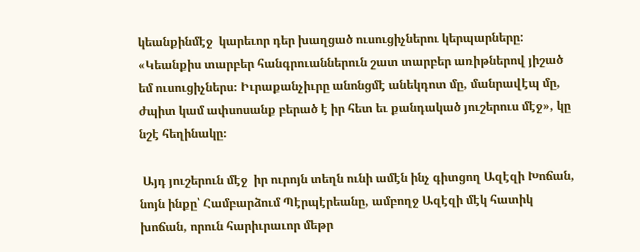կեանքինմէջ  կարեւոր դեր խաղցած ուսուցիչներու կերպարները: «Կեանքիս տարբեր հանգրուաններուն շատ տարբեր առիթներով յիշած եմ ուսուցիչներս։ Իւրաքանչիւրը անոնցմէ անեկդոտ մը, մանրավէպ մը, ժպիտ կամ ափսոսանք բերած է իր հետ եւ քանդակած յուշերուս մէջ», կը նշէ հեղինակը։

 Այդ յուշերուն մէջ  իր ուրոյն տեղն ունի ամէն ինչ գիտցող Ազէզի Խոճան, նոյն ինքը՝ Համբարձում Պէրպէրեանը, ամբողջ Ազէզի մէկ հատիկ խոճան, որուն հարիւրաւոր մեթր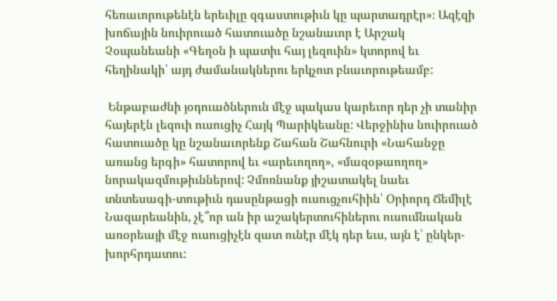հեռաւորութենէն երեւիլը զգաստութիւն կը պարտադրէր»։ Ազէզի խոճային նուիրուած հատուածը նշանաւոր է Արշակ Չօպանեանի «Գեղօն ի պատիւ հայ լեզուին» կտորով եւ հեղինակի՝ այդ ժամանակներու երկչոտ բնաւորութեամբ:

 Ենթաբաժնի յօդուածներուն մէջ պակաս կարեւոր դեր չի տանիր հայերէն լեզուի ուսուցիչ Հայկ Պարիկեանը: Վերջինիս նուիրուած հատուածը կը նշանաւորենք Շահան Շահնուրի «Նահանջը առանց երգի» հատորով եւ «արեւողող», «մազօթաողող» նորակազմութիւններով: Չմոռնանք յիշատակել նաեւ տնտեսագի-տութիւն դասընթացի ուսուցչուհիին՝ Օրիորդ Ճեմիլէ Նազարեանին, չէ՞որ ան իր աշակերտուհիներու ուսումնական առօրեայի մէջ ուսուցիչէն զատ ունէր մէկ դեր եւս, այն է՝ ընկեր-խորհրդատու: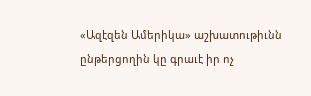«Ազէզեն Ամերիկա» աշխատութիւնն ընթերցողին կը գրաւէ իր ոչ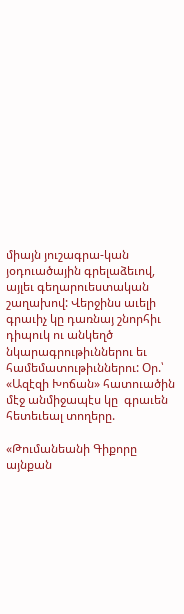միայն յուշագրա-կան յօդուածային գրելաձեւով, այլեւ գեղարուեստական շաղախով: Վերջինս աւելի գրաւիչ կը դառնայ շնորհիւ դիպուկ ու անկեղծ նկարագրութիւններու եւ համեմատութիւններու: Օր.՝ «Ազէզի Խոճան» հատուածին մէջ անմիջապէս կը  գրաւեն հետեւեալ տողերը.

«Թումանեանի Գիքորը այնքան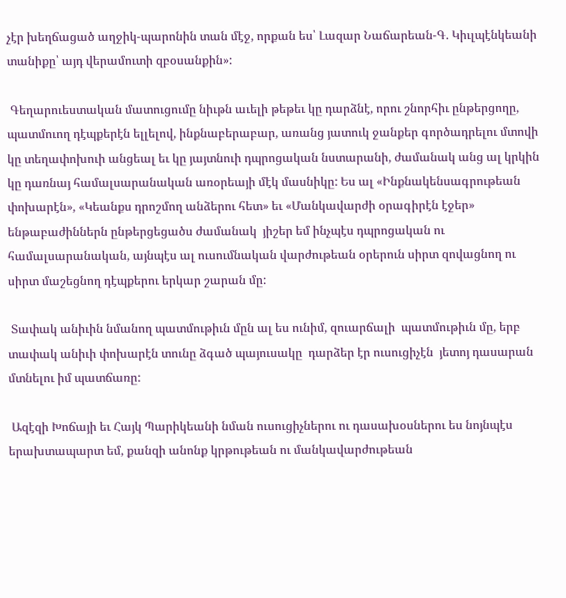չէր խեղճացած աղջիկ-պարոնին տան մէջ, որքան ես՝ Լազար Նաճարեան-Գ. Կիւլպէնկեանի տանիքը՝ այդ վերամուտի զբօսանքին»:

 Գեղարուեստական մատուցումը նիւթն աւելի թեթեւ կը դարձնէ, որու շնորհիւ ընթերցողը, պատմուող դէպքերէն ելլելով, ինքնաբերաբար, առանց յատուկ ջանքեր գործադրելու մտովի կը տեղափոխուի անցեալ եւ կը յայտնուի դպրոցական նստարանի, ժամանակ անց ալ կրկին կը դառնայ համալսարանական առօրեայի մէկ մասնիկը: Ես ալ «Ինքնակենսագրութեան փոխարէն», «Կեանքս դրոշմող անձերու հետ» եւ «Մանկավարժի օրագիրէն էջեր» ենթաբաժիններն ընթերցեցածս ժամանակ  յիշեր եմ ինչպէս դպրոցական ու համալսարանական, այնպէս ալ ուսումնական վարժութեան օրերուն սիրտ զովացնող ու սիրտ մաշեցնող դէպքերու երկար շարան մը:

 Տափակ անիւին նմանող պատմութիւն մըն ալ ես ունիմ, զուարճալի  պատմութիւն մը, երբ տափակ անիւի փոխարէն տունը ձգած պայուսակը  դարձեր էր ուսուցիչէն  յետոյ դասարան մտնելու իմ պատճառը:

 Ազէզի Խոճայի եւ Հայկ Պարիկեանի նման ուսուցիչներու ու դասախօսներու ես նոյնպէս երախտապարտ եմ, քանզի անոնք կրթութեան ու մանկավարժութեան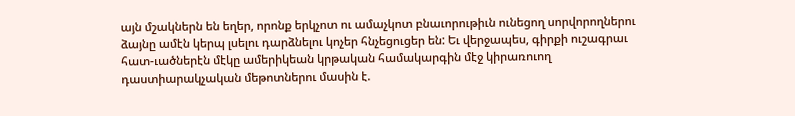այն մշակներն են եղեր, որոնք երկչոտ ու ամաչկոտ բնաւորութիւն ունեցող սորվորողներու ձայնը ամէն կերպ լսելու դարձնելու կոչեր հնչեցուցեր են: Եւ վերջապես, գիրքի ուշագրաւ հատ-ւածներէն մէկը ամերիկեան կրթական համակարգին մէջ կիրառուող դաստիարակչական մեթոտներու մասին է.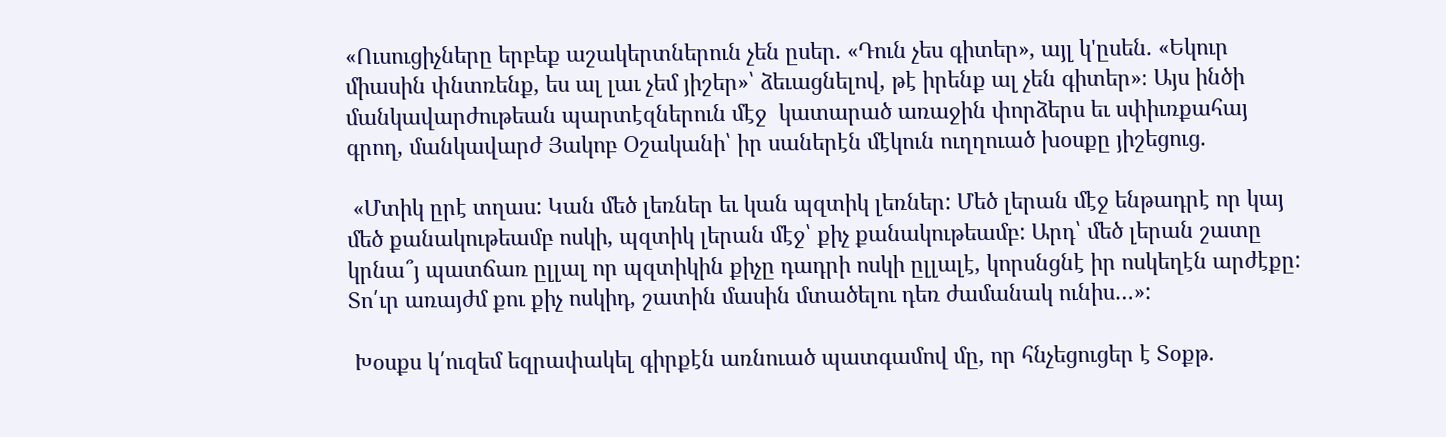«Ուսուցիչները երբեք աշակերտներուն չեն ըսեր. «Դուն չես գիտեր», այլ կ'ըսեն. «Եկուր միասին փնտռենք, ես ալ լաւ չեմ յիշեր»՝ ձեւացնելով, թէ իրենք ալ չեն գիտեր»։ Այս ինծի մանկավարժութեան պարտէզներուն մէջ  կատարած առաջին փորձերս եւ սփիւռքահայ գրող, մանկավարժ Յակոբ Օշականի՝ իր սաներէն մէկուն ուղղուած խօսքը յիշեցուց.

 «Մտիկ ըրէ տղաս: Կան մեծ լեռներ եւ կան պզտիկ լեռներ: Մեծ լերան մէջ ենթադրէ որ կայ մեծ քանակութեամբ ոսկի, պզտիկ լերան մէջ՝ քիչ քանակութեամբ: Արդ՝ մեծ լերան շատը կրնա՞յ պատճառ ըլլալ որ պզտիկին քիչը դադրի ոսկի ըլլալէ, կորսնցնէ իր ոսկեղէն արժէքը:  Տո՛ւր առայժմ քու քիչ ոսկիդ, շատին մասին մտածելու դեռ ժամանակ ունիս…»:

 Խօսքս կ՛ուզեմ եզրափակել գիրքէն առնուած պատգամով մը, որ հնչեցուցեր է Տօքթ.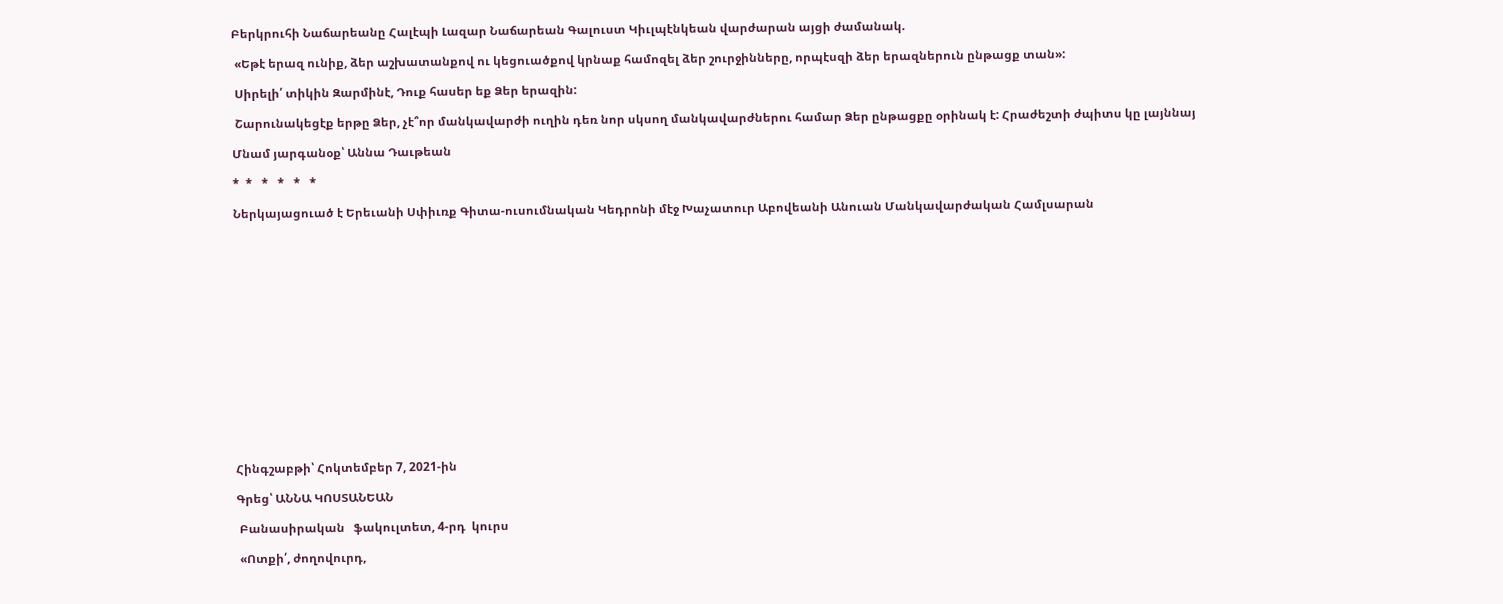Բերկրուհի Նաճարեանը Հալէպի Լազար Նաճարեան Գալուստ Կիւլպէնկեան վարժարան այցի ժամանակ.

 «Եթէ երազ ունիք, ձեր աշխատանքով ու կեցուածքով կրնաք համոզել ձեր շուրջինները, որպէսզի ձեր երազներուն ընթացք տան»:

 Սիրելի՛ տիկին Զարմինէ, Դուք հասեր եք Ձեր երազին:

 Շարունակեցէք երթը Ձեր, չէ՞որ մանկավարժի ուղին դեռ նոր սկսող մանկավարժներու համար Ձեր ընթացքը օրինակ է: Հրաժեշտի ժպիտս կը լայննայ

Մնամ յարգանօք՝ Աննա Դաւթեան

*  *   *   *   *   *

Ներկայացուած է Երեւանի Սփիւռք Գիտա-ուսումնական Կեդրոնի մէջ Խաչատուր Աբովեանի Անուան Մանկավարժական Համլսարան
















Հինգշաբթի՝ Հոկտեմբեր 7, 2021-ին

Գրեց՝ ԱՆՆԱ ԿՈՍՏԱՆԵԱՆ

 Բանասիրական   ֆակուլտետ, 4-րդ  կուրս

 «Ոտքի՛, ժողովուրդ,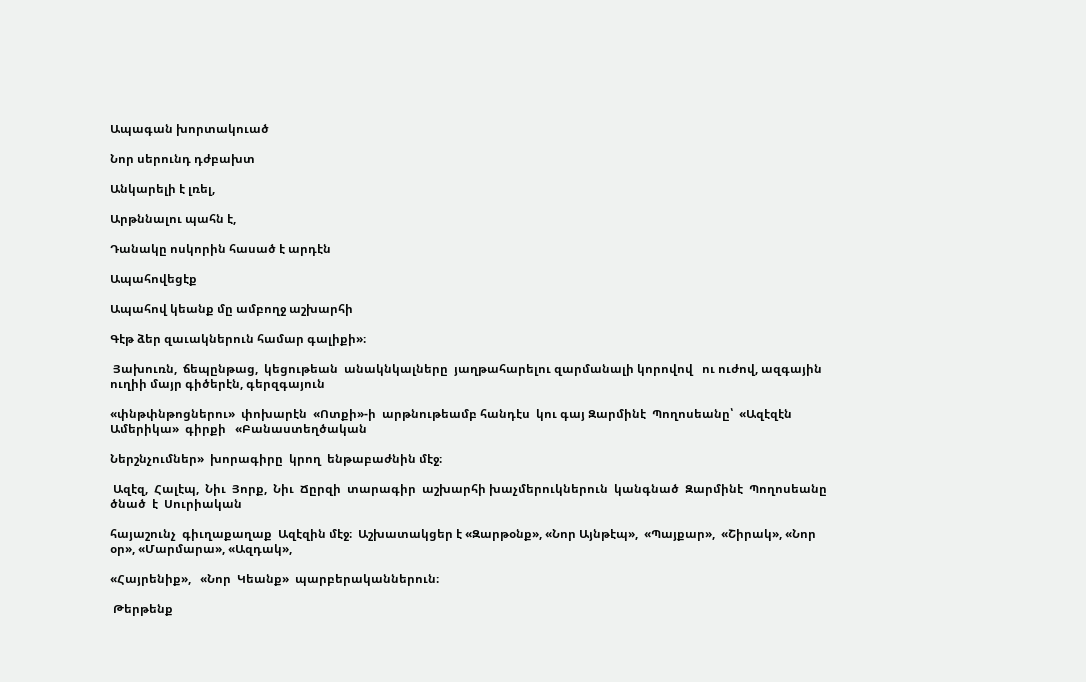Ապագան խորտակուած

Նոր սերունդ դժբախտ

Անկարելի է լռել,

Արթննալու պահն է,

Դանակը ոսկորին հասած է արդէն

Ապահովեցէք

Ապահով կեանք մը ամբողջ աշխարհի

Գէթ ձեր զաւակներուն համար գալիքի»։

 Յախուռն,  ճեպընթաց,  կեցութեան  անակնկալները  յաղթահարելու զարմանալի կորովով   ու ուժով, ազգային ուղիի մայր գիծերէն, գերզգայուն

«փնթփնթոցներու»  փոխարէն  «Ոտքի»-ի  արթնութեամբ հանդէս  կու գայ Զարմինէ  Պողոսեանը՝  «Ազէզէն  Ամերիկա»  գիրքի   «Բանաստեղծական

Ներշնչումներ»  խորագիրը  կրող  ենթաբաժնին մէջ։

 Ազէզ,  Հալէպ,  Նիւ  Յորք,  Նիւ  Ճըրզի  տարագիր  աշխարհի խաչմերուկներուն  կանգնած  Զարմինէ  Պողոսեանը  ծնած  է  Սուրիական

հայաշունչ  գիւղաքաղաք  Ազէզին մէջ։  Աշխատակցեր է «Զարթօնք», «Նոր Այնթէպ»,  «Պայքար»,  «Շիրակ», «Նոր  օր», «Մարմարա», «Ազդակ»,

«Հայրենիք»,   «Նոր  Կեանք»  պարբերականներուն։

 Թերթենք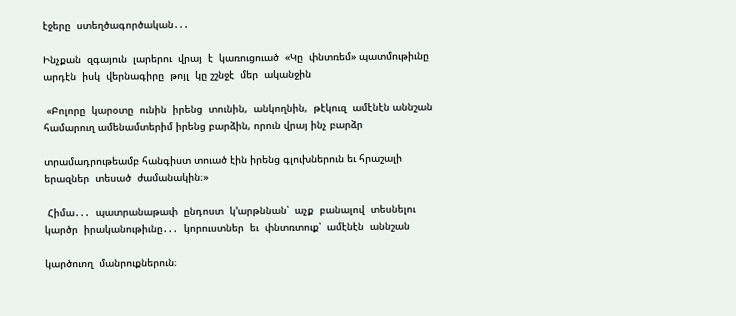էջերը  ստեղծագործական․․․

Ինչքան  զգայուն  լարերու  վրայ  է  կառուցուած  «Կը  փնտռեմ» պատմութիւնը  արդէն  իսկ  վերնագիրը  թոյլ  կը շշնջէ  մեր  ականջին

 «Բոլորը  կարօտը  ունին  իրենց  տունին,  անկողնին,  թէկուզ  ամէնէն աննշան համարուղ ամենամտերիմ իրենց բարձին, որուն վրայ ինչ բարձր

տրամադրութեամբ հանգիստ տուած էին իրենց գլուխներուն եւ հրաշալի երազներ  տեսած  ժամանակին։»

 Հիմա․․․  պատրանաթափ  ընդոստ  կ’արթննան՝  աչք  բանալով  տեսնելու կարծր  իրականութիւնը․․․  կորուստներ  եւ  փնտռտուք՝  ամէնէն  աննշան

կարծուող  մանրուքներուն։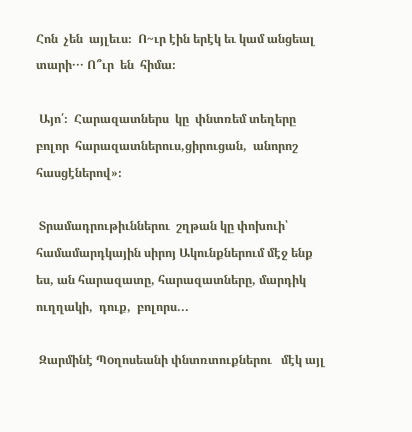Հոն  չեն  այլեւս։  Ո~ւր էին երէկ եւ կամ անցեալ տարի․․․ Ո՞ւր  են  հիմա։

 Այո՛։  Հարազատներս  կը  փնտռեմ տեղերը  բոլոր  հարազատներուս,ցիրուցան,  անորոշ  հասցէներով»։

 Տրամադրութիւններու  շղթան կը փոխուի՝  համամարդկային սիրոյ Ակունքներում մէջ ենք ես, ան հարազատը, հարազատները, մարդիկ ուղղակի,  դուք,  բոլորս...

 Զարմինէ Պoղոսեանի փնտռտուքներու   մէկ այլ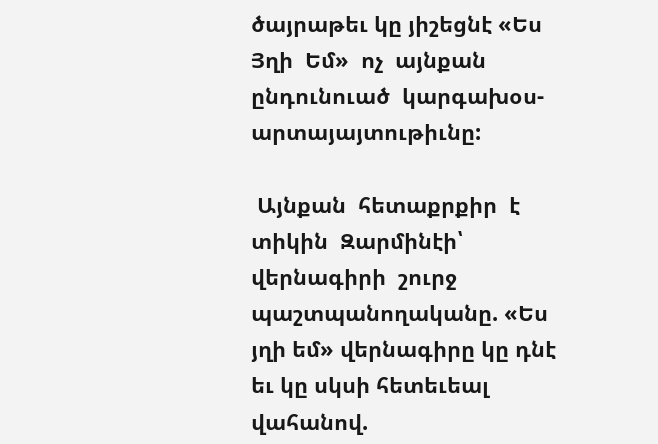ծայրաթեւ կը յիշեցնէ «Ես  Յղի  Եմ»  ոչ  այնքան  ընդունուած  կարգախօս-արտայայտութիւնը:

 Այնքան  հետաքրքիր  է  տիկին  Զարմինէի՝  վերնագիրի  շուրջ պաշտպանողականը. «Ես յղի եմ» վերնագիրը կը դնէ եւ կը սկսի հետեւեալ վահանով.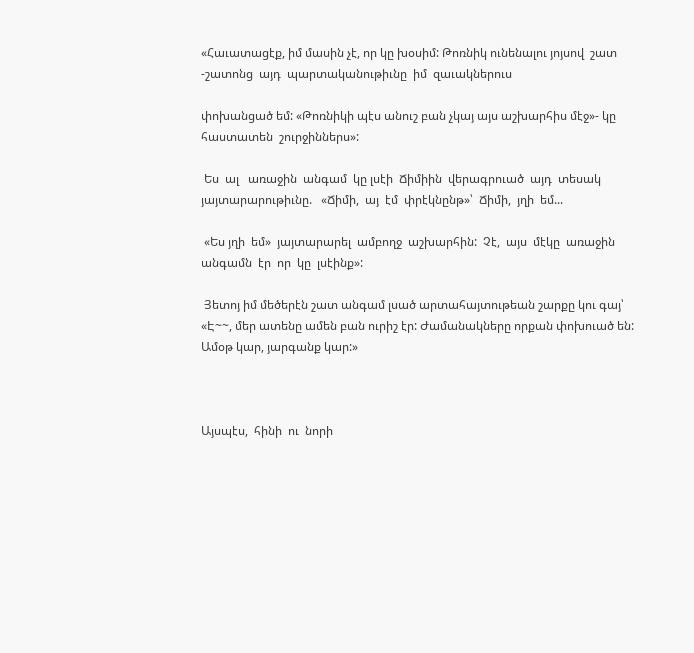«Հաւատացէք, իմ մասին չէ, որ կը խօսիմ: Թոռնիկ ունենալու յոյսով  շատ -շատոնց  այդ  պարտականութիւնը  իմ  զաւակներուս

փոխանցած եմ: «Թոռնիկի պէս անուշ բան չկայ այս աշխարհիս մէջ»- կը հաստատեն  շուրջիններս»:

 Ես  ալ   առաջին  անգամ  կը լսէի  Ճիմիին  վերագրուած  այդ  տեսակ յայտարարութիւնը.   «Ճիմի,  այ  էմ  փրէկնընթ»՝  Ճիմի,  յղի  եմ...

 «Ես յղի  եմ»  յայտարարել  ամբողջ  աշխարհին:  Չէ,  այս  մէկը  առաջին անգամն  էր  որ  կը  լսէինք»:

 Յետոյ իմ մեծերէն շատ անգամ լսած արտահայտութեան շարքը կու գայ՝ «Է~~, մեր ատենը ամեն բան ուրիշ էր: Ժամանակները որքան փոխուած են: Ամօթ կար, յարգանք կար:»



Այսպէս,  հինի  ու  նորի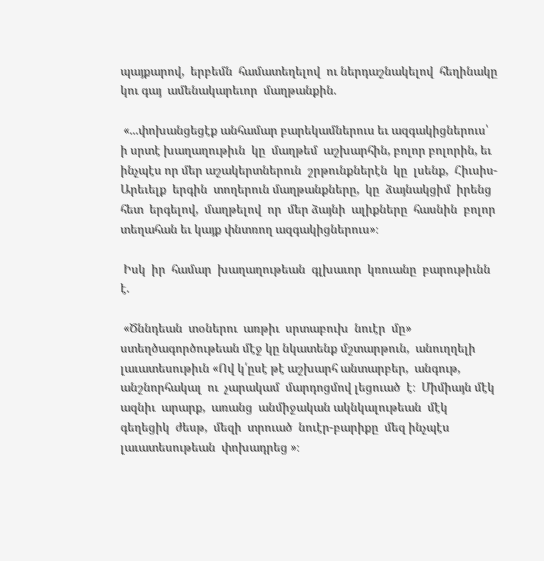պայքարով,  երբեմն  համատեղելով  ու ներդաշնակելով  հեղինակը  կու գայ  ամենակարեւոր  մաղթանքին.

 «...փոխանցեցէք անհամար բարեկամներուս եւ ազգակիցներուս՝ ի սրտէ խաղաղութիւն  կը  մաղթեմ  աշխարհին, բոլոր բոլորին, եւ ինչպէս որ մեր աշակերտներուն  շրթունքներէն  կը  լսենք,  Հիւսիս-  Արեւելք  երգին  տողերուն մաղթանքները,  կը  ձայնակցիմ  իրենց  հետ  երգելով,  մաղթելով  որ  մեր ձայնի  ալիքները  հասնին  բոլոր  տեղահան եւ կայք փնտռող ազգակիցներուս»։

 Իսկ  իր  համար  խաղաղութեան  գլխաւոր  կռուանը  բարութիւնն  է.

 «Ծննդեան  տօներու  առթիւ  սրտաբուխ  նուէր  մը»  ստեղծագործութեան մէջ կը նկատենք մշտարթուն,  անուղղելի լաւատեսութիւն «Ով կ՛ըսէ թէ աշխարհ անտարբեր,  անգութ,  անշնորհակալ  ու  չարակամ  մարդոցմով լեցուած  է։  Միմիայն մէկ ազնիւ  արարք,  առանց  անմիջական ակնկալութեան  մէկ  գեղեցիկ  ժեսթ,  մեզի  տրուած  նուէր-բարիքը  մեզ ինչպէս  լաւատեսութեան  փոխադրեց »։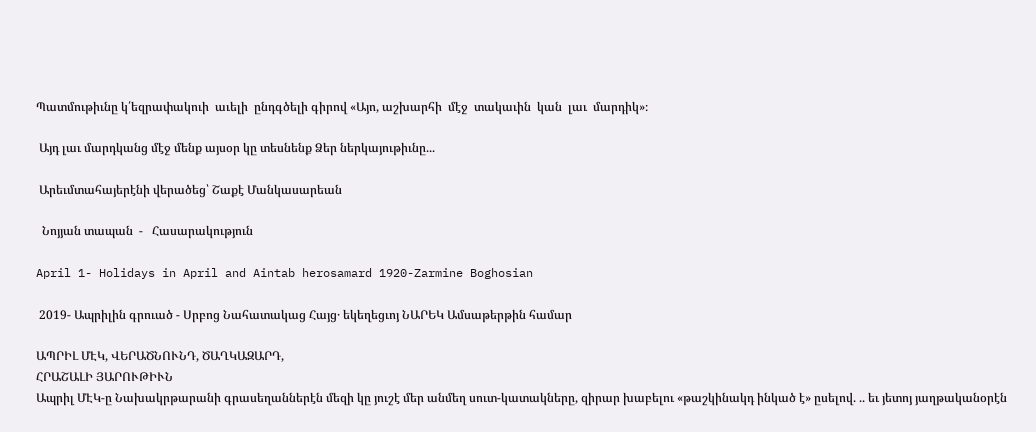Պատմութիւնը կ՛եզրափակուի  աւելի  ընդգծելի գիրով «Այո, աշխարհի  մէջ  տակաւին  կան  լաւ  մարդիկ»։

 Այդ լաւ մարդկանց մէջ մենք այսօր կը տեսնենք Ձեր ներկայութիւնը...

 Արեւմտահայերէնի վերածեց՝ Շաքէ Մանկասարեան

  Նոյյան տապան  -   Հասարակություն

April 1- Holidays in April and Aintab herosamard 1920-Zarmine Boghosian

 2019- Ապրիլին գրուած - Սրբոց Նահատակաց Հայց․ եկեղեցւոյ ՆԱՐԵԿ Ամսաթերթին համար

ԱՊՐԻԼ ՄԷԿ, ՎԵՐԱԾՆՈՒՆԴ, ԾԱՂԿԱԶԱՐԴ,
ՀՐԱՇԱԼԻ ՅԱՐՈՒԹԻՒՆ
Ապրիլ ՄԷԿ-ը Նախակրթարանի գրասեղաններէն մեզի կը յուշէ մեր անմեղ սուտ-կատակները, զիրար խաբելու «թաշկինակդ ինկած է» ըսելով. .. եւ յետոյ յաղթականօրէն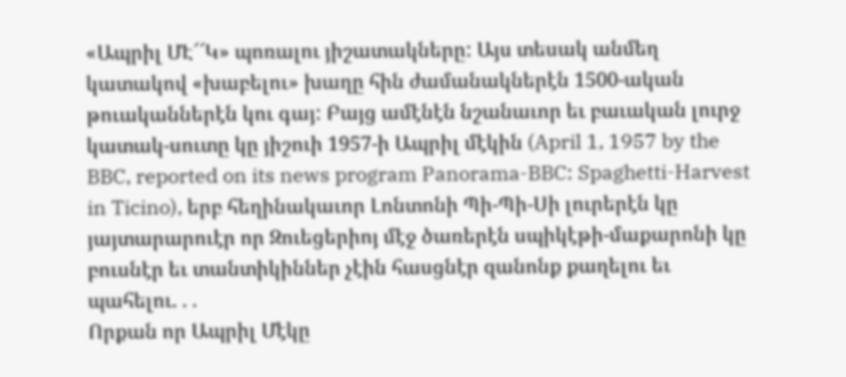«Ապրիլ ՄԷ՜՜Կ» պոռալու յիշատակները: Այս տեսակ անմեղ կատակով «խաբելու» խաղը հին ժամանակներէն 1500-ական թուականներէն կու գայ: Բայց ամէնէն նշանաւոր եւ բաւական լուրջ կատակ-սուտը կը յիշուի 1957-ի Ապրիլ մէկին (April 1, 1957 by the BBC, reported on its news program Panorama-BBC: Spaghetti-Harvest in Ticino), երբ հեղինակաւոր Լոնտոնի Պի-Պի-Սի լուրերէն կը յայտարարուէր որ Զուեցերիոյ մէջ ծառերէն սպիկէթի-մաքարոնի կը բուսնէր եւ տանտիկիններ չէին հասցնէր զանոնք քաղելու եւ պահելու. . .
Որքան որ Ապրիլ Մէկը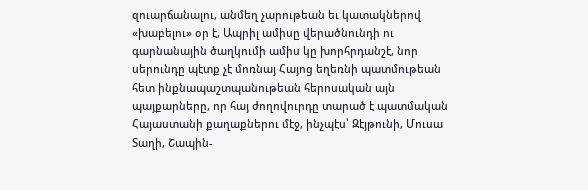զուարճանալու, անմեղ չարութեան եւ կատակներով «խաբելու» օր է, Ապրիլ ամիսը վերածնունդի ու գարնանային ծաղկումի ամիս կը խորհրդանշէ, նոր սերունդը պէտք չէ մոռնայ Հայոց եղեռնի պատմութեան հետ ինքնապաշտպանութեան հերոսական այն պայքարները, որ հայ ժողովուրդը տարած է պատմական Հայաստանի քաղաքներու մէջ, ինչպէս՝ Զէյթունի, Մուսա Տաղի, Շապին-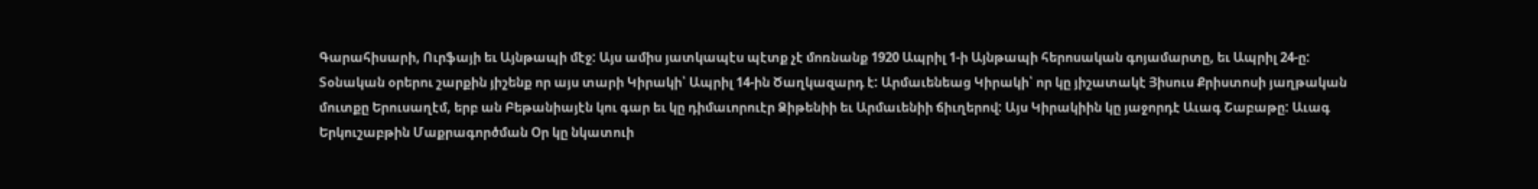Գարահիսարի, Ուրֆայի եւ Այնթապի մէջ: Այս ամիս յատկապէս պէտք չէ մոռնանք 1920 Ապրիլ 1-ի Այնթապի հերոսական գոյամարտը, եւ Ապրիլ 24-ը:
Տօնական օրերու շարքին յիշենք որ այս տարի Կիրակի՝ Ապրիլ 14-ին Ծաղկազարդ է: Արմաւենեաց Կիրակի՝ որ կը յիշատակէ Յիսուս Քրիստոսի յաղթական մուտքը Երուսաղէմ, երբ ան Բեթանիայէն կու գար եւ կը դիմաւորուէր Ձիթենիի եւ Արմաւենիի ճիւղերով: Այս Կիրակիին կը յաջորդէ Աւագ Շաբաթը: Աւագ Երկուշաբթին Մաքրագործման Օր կը նկատուի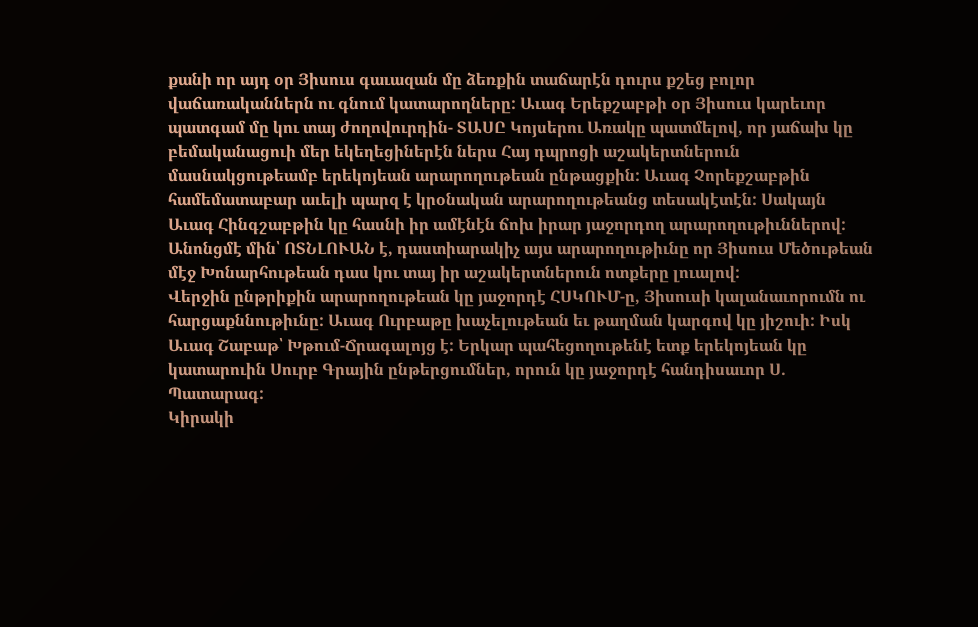քանի որ այդ օր Յիսուս գաւազան մը ձեռքին տաճարէն դուրս քշեց բոլոր վաճառականներն ու գնում կատարողները: Աւագ Երեքշաբթի օր Յիսուս կարեւոր պատգամ մը կու տայ ժողովուրդին- ՏԱՍԸ Կոյսերու Առակը պատմելով, որ յաճախ կը բեմականացուի մեր եկեղեցիներէն ներս Հայ դպրոցի աշակերտներուն մասնակցութեամբ երեկոյեան արարողութեան ընթացքին: Աւագ Չորեքշաբթին համեմատաբար աւելի պարզ է կրօնական արարողութեանց տեսակէտէն: Սակայն Աւագ Հինգշաբթին կը հասնի իր ամէնէն ճոխ իրար յաջորդող արարողութիւններով: Անոնցմէ մին՝ ՈՏՆԼՈՒԱՆ է, դաստիարակիչ այս արարողութիւնը որ Յիսուս Մեծութեան մէջ Խոնարհութեան դաս կու տայ իր աշակերտներուն ոտքերը լուալով:
Վերջին ընթրիքին արարողութեան կը յաջորդէ ՀՍԿՈՒՄ-ը, Յիսուսի կալանաւորումն ու հարցաքննութիւնը: Աւագ Ուրբաթը խաչելութեան եւ թաղման կարգով կը յիշուի: Իսկ Աւագ Շաբաթ՝ Խթում-Ճրագալոյց է: Երկար պահեցողութենէ ետք երեկոյեան կը կատարուին Սուրբ Գրային ընթերցումներ, որուն կը յաջորդէ հանդիսաւոր Ս. Պատարագ:
Կիրակի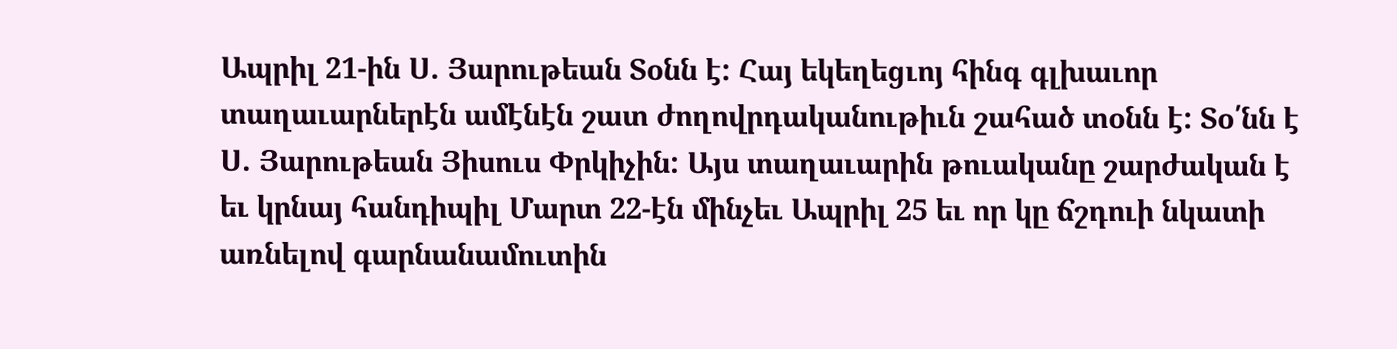Ապրիլ 21-ին Ս. Յարութեան Տօնն է: Հայ եկեղեցւոյ հինգ գլխաւոր
տաղաւարներէն ամէնէն շատ ժողովրդականութիւն շահած տօնն է: Տօ՛նն է Ս. Յարութեան Յիսուս Փրկիչին: Այս տաղաւարին թուականը շարժական է եւ կրնայ հանդիպիլ Մարտ 22-էն մինչեւ Ապրիլ 25 եւ որ կը ճշդուի նկատի առնելով գարնանամուտին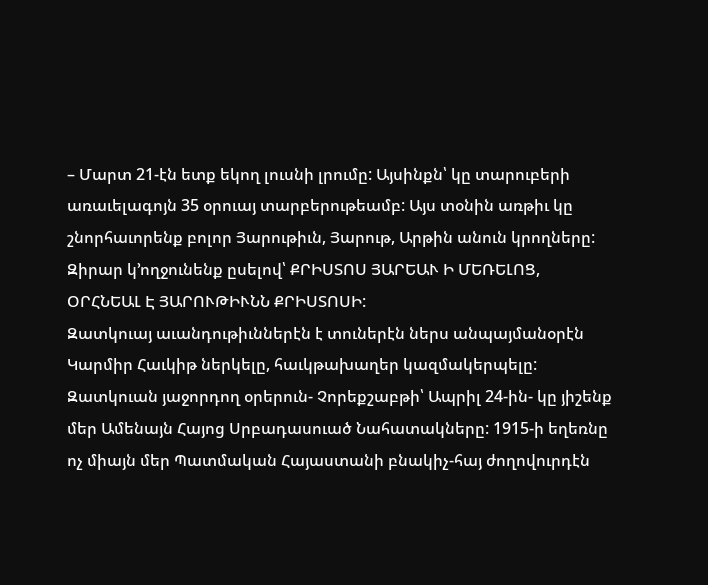– Մարտ 21-էն ետք եկող լուսնի լրումը: Այսինքն՝ կը տարուբերի առաւելագոյն 35 օրուայ տարբերութեամբ: Այս տօնին առթիւ կը շնորհաւորենք բոլոր Յարութիւն, Յարութ, Արթին անուն կրողները: Զիրար կ’ողջունենք ըսելով՝ ՔՐԻՍՏՈՍ ՅԱՐԵԱՒ Ի ՄԵՌԵԼՈՑ, ՕՐՀՆԵԱԼ Է ՅԱՐՈՒԹԻՒՆՆ ՔՐԻՍՏՈՍԻ:
Զատկուայ աւանդութիւններէն է տուներէն ներս անպայմանօրէն Կարմիր Հաւկիթ ներկելը, հաւկթախաղեր կազմակերպելը:
Զատկուան յաջորդող օրերուն- Չորեքշաբթի՝ Ապրիլ 24-ին- կը յիշենք մեր Ամենայն Հայոց Սրբադասուած Նահատակները: 1915-ի եղեռնը ոչ միայն մեր Պատմական Հայաստանի բնակիչ-հայ ժողովուրդէն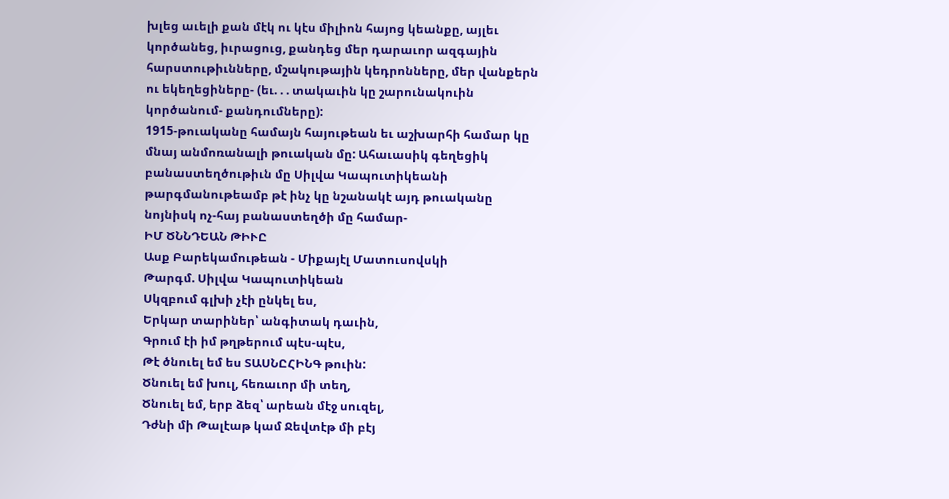խլեց աւելի քան մէկ ու կէս միլիոն հայոց կեանքը, այլեւ կործանեց, իւրացուց, քանդեց մեր դարաւոր ազգային հարստութիւնները, մշակութային կեդրոնները, մեր վանքերն ու եկեղեցիները- (եւ. . . տակաւին կը շարունակուին կործանում- քանդումները):
1915-թուականը համայն հայութեան եւ աշխարհի համար կը մնայ անմոռանալի թուական մը: Ահաւասիկ գեղեցիկ բանաստեղծութիւն մը Սիլվա Կապուտիկեանի թարգմանութեամբ թէ ինչ կը նշանակէ այդ թուականը նոյնիսկ ոչ-հայ բանաստեղծի մը համար-
ԻՄ ԾՆՆԴԵԱՆ ԹԻՒԸ
Ասք Բարեկամութեան - Միքայէլ Մատուսովսկի
Թարգմ. Սիլվա Կապուտիկեան
Սկզբում գլխի չէի ընկել ես,
Երկար տարիներ՝ անգիտակ դաւին,
Գրում էի իմ թղթերում պէս-պէս,
Թէ ծնուել եմ ես ՏԱՍՆԸՀԻՆԳ թուին:
Ծնուել եմ խուլ, հեռաւոր մի տեղ,
Ծնուել եմ, երբ ձեզ՝ արեան մէջ սուզել,
Դժնի մի Թալէաթ կամ Ջեվտէթ մի բէյ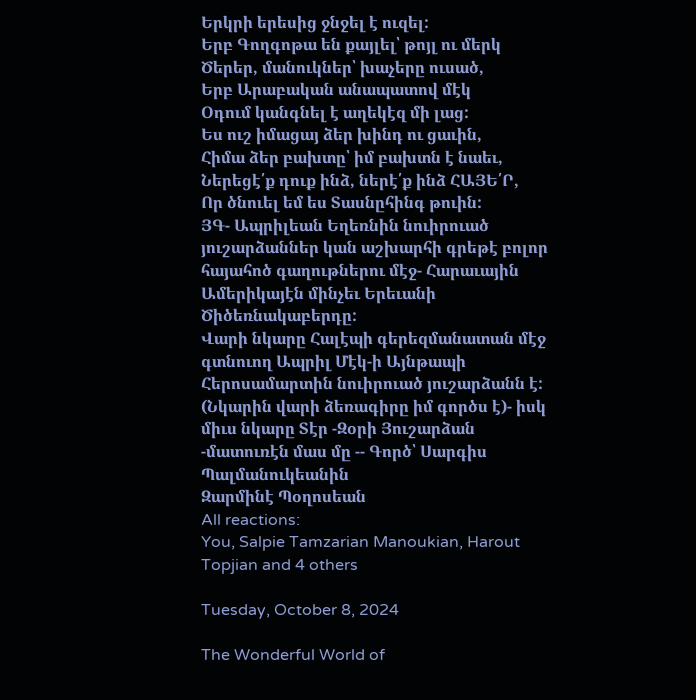Երկրի երեսից ջնջել է ուզել:
Երբ Գողգոթա են քայլել՝ թոյլ ու մերկ
Ծերեր, մանուկներ՝ խաչերը ուսած,
Երբ Արաբական անապատով մէկ
Օդում կանգնել է աղեկէզ մի լաց:
Ես ուշ իմացայ ձեր խինդ ու ցաւին,
Հիմա ձեր բախտը՝ իմ բախտն է նաեւ,
Ներեցէ՛ք դուք ինձ, ներէ՛ք ինձ ՀԱՅԵ՛Ր,
Որ ծնուել եմ ես Տասնըհինգ թուին:
ՅԳ- Ապրիլեան Եղեռնին նուիրուած յուշարձաններ կան աշխարհի գրեթէ բոլոր հայահոծ գաղութներու մէջ- Հարաւային Ամերիկայէն մինչեւ Երեւանի Ծիծեռնակաբերդը:
Վարի նկարը Հալէպի գերեզմանատան մէջ գտնուող Ապրիլ Մէկ-ի Այնթապի Հերոսամարտին նուիրուած յուշարձանն է: (Նկարին վարի ձեռագիրը իմ գործս է)- իսկ միւս նկարը Տէր -Զօրի Յուշարձան -մատուռէն մաս մը -- Գործ՝ Սարգիս Պալմանուկեանին
Զարմինէ Պօղոսեան
All reactions:
You, Salpie Tamzarian Manoukian, Harout Topjian and 4 others

Tuesday, October 8, 2024

The Wonderful World of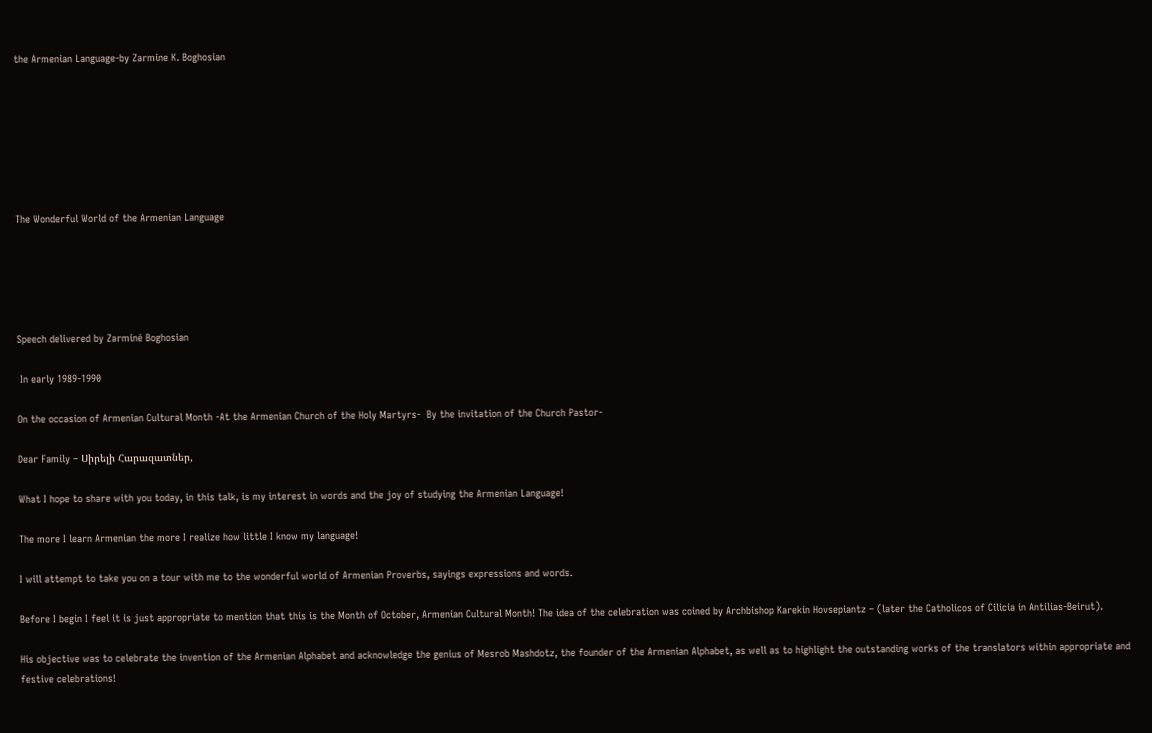the Armenian Language-by Zarmine K. Boghosian







The Wonderful World of the Armenian Language





Speech delivered by Zarminé Boghosian

 In early 1989-1990

On the occasion of Armenian Cultural Month -At the Armenian Church of the Holy Martyrs-  By the invitation of the Church Pastor-

Dear Family – Սիրելի Հարազատներ,

What I hope to share with you today, in this talk, is my interest in words and the joy of studying the Armenian Language!

The more I learn Armenian the more I realize how little I know my language!

I will attempt to take you on a tour with me to the wonderful world of Armenian Proverbs, sayings expressions and words.

Before I begin I feel it is just appropriate to mention that this is the Month of October, Armenian Cultural Month! The idea of the celebration was coined by Archbishop Karekin Hovsepiantz – (later the Catholicos of Cilicia in Antilias-Beirut).

His objective was to celebrate the invention of the Armenian Alphabet and acknowledge the genius of Mesrob Mashdotz, the founder of the Armenian Alphabet, as well as to highlight the outstanding works of the translators within appropriate and festive celebrations!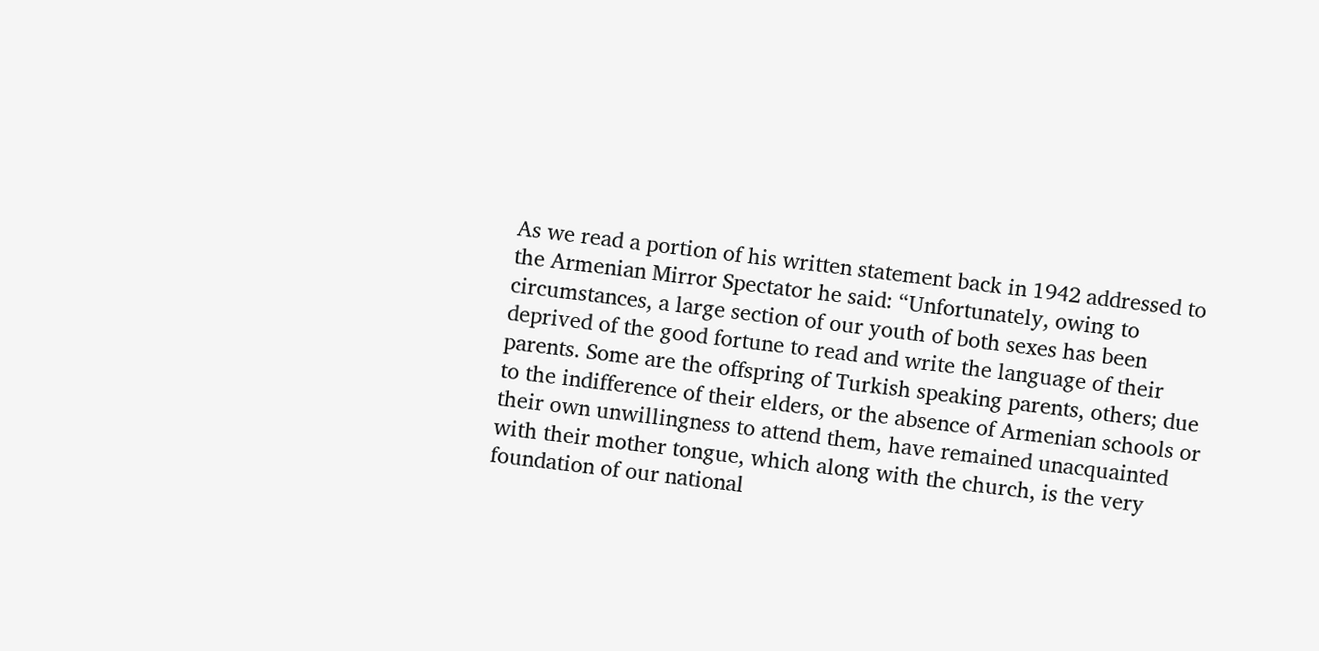As we read a portion of his written statement back in 1942 addressed to the Armenian Mirror Spectator he said: “Unfortunately, owing to circumstances, a large section of our youth of both sexes has been deprived of the good fortune to read and write the language of their parents. Some are the offspring of Turkish speaking parents, others; due to the indifference of their elders, or the absence of Armenian schools or their own unwillingness to attend them, have remained unacquainted with their mother tongue, which along with the church, is the very foundation of our national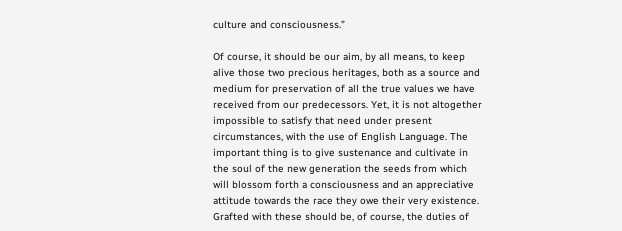culture and consciousness.”

Of course, it should be our aim, by all means, to keep alive those two precious heritages, both as a source and medium for preservation of all the true values we have received from our predecessors. Yet, it is not altogether impossible to satisfy that need under present circumstances, with the use of English Language. The important thing is to give sustenance and cultivate in the soul of the new generation the seeds from which will blossom forth a consciousness and an appreciative attitude towards the race they owe their very existence. Grafted with these should be, of course, the duties of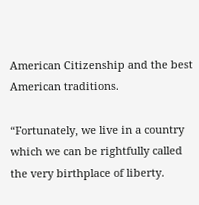American Citizenship and the best American traditions.

“Fortunately, we live in a country which we can be rightfully called the very birthplace of liberty.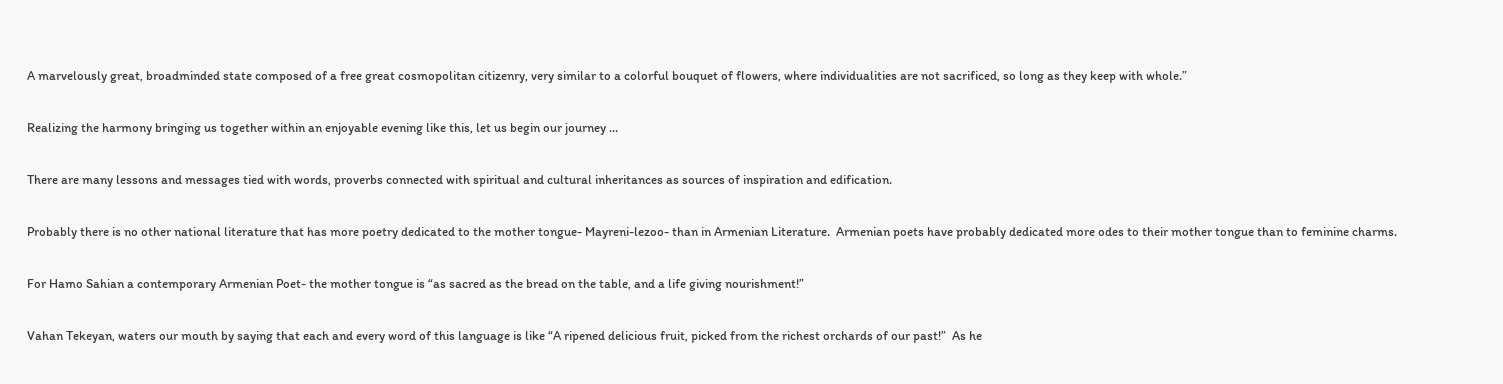A marvelously great, broadminded state composed of a free great cosmopolitan citizenry, very similar to a colorful bouquet of flowers, where individualities are not sacrificed, so long as they keep with whole.”

Realizing the harmony bringing us together within an enjoyable evening like this, let us begin our journey …

There are many lessons and messages tied with words, proverbs connected with spiritual and cultural inheritances as sources of inspiration and edification.

Probably there is no other national literature that has more poetry dedicated to the mother tongue- Mayreni-lezoo- than in Armenian Literature.  Armenian poets have probably dedicated more odes to their mother tongue than to feminine charms.

For Hamo Sahian a contemporary Armenian Poet- the mother tongue is “as sacred as the bread on the table, and a life giving nourishment!”

Vahan Tekeyan, waters our mouth by saying that each and every word of this language is like “A ripened delicious fruit, picked from the richest orchards of our past!”  As he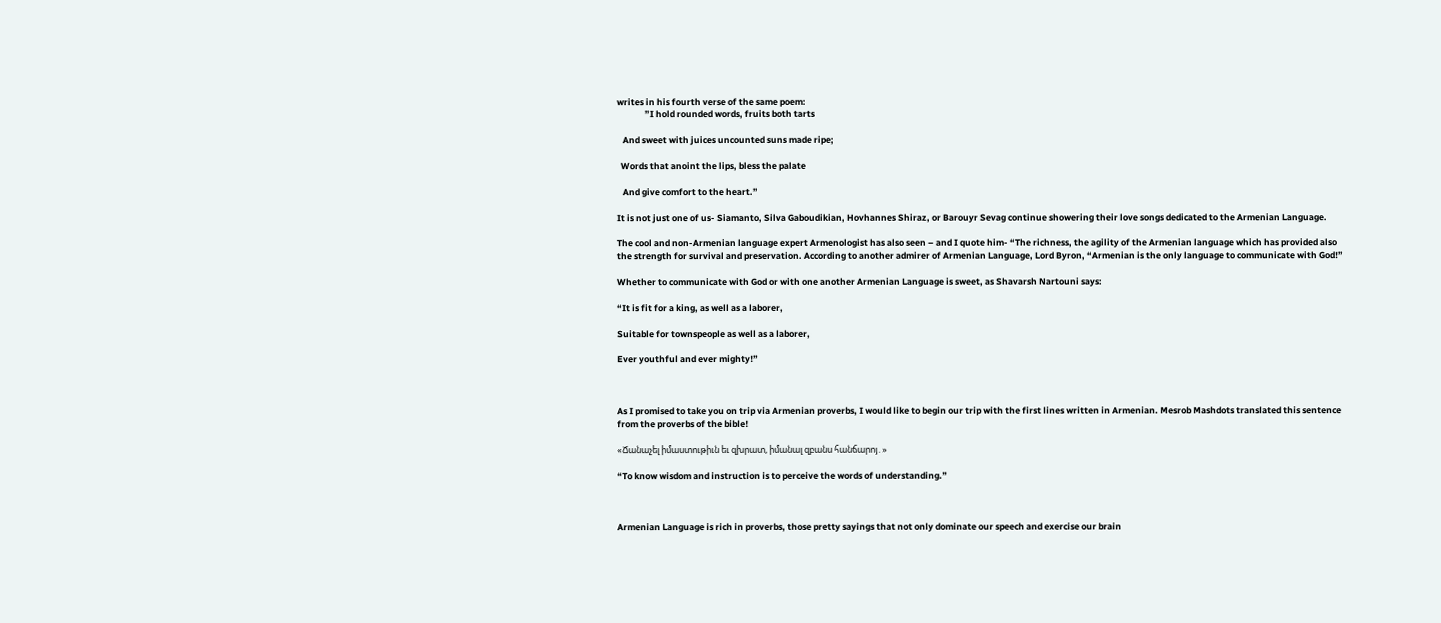writes in his fourth verse of the same poem:
              ”I hold rounded words, fruits both tarts

   And sweet with juices uncounted suns made ripe;

  Words that anoint the lips, bless the palate

   And give comfort to the heart.”

It is not just one of us- Siamanto, Silva Gaboudikian, Hovhannes Shiraz, or Barouyr Sevag continue showering their love songs dedicated to the Armenian Language.

The cool and non-Armenian language expert Armenologist has also seen – and I quote him- “The richness, the agility of the Armenian language which has provided also the strength for survival and preservation. According to another admirer of Armenian Language, Lord Byron, “Armenian is the only language to communicate with God!”

Whether to communicate with God or with one another Armenian Language is sweet, as Shavarsh Nartouni says:

“It is fit for a king, as well as a laborer,

Suitable for townspeople as well as a laborer,

Ever youthful and ever mighty!”



As I promised to take you on trip via Armenian proverbs, I would like to begin our trip with the first lines written in Armenian. Mesrob Mashdots translated this sentence from the proverbs of the bible!

«Ճանաչել իմաստութիւն եւ զխրատ, իմանալ զբանս հանճարոյ․»

“To know wisdom and instruction is to perceive the words of understanding.”



Armenian Language is rich in proverbs, those pretty sayings that not only dominate our speech and exercise our brain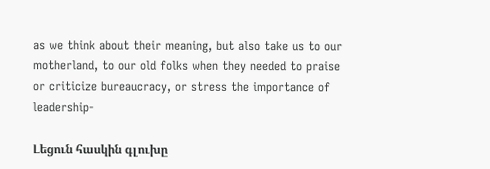as we think about their meaning, but also take us to our motherland, to our old folks when they needed to praise or criticize bureaucracy, or stress the importance of leadership-

Լեցուն հասկին գլուխը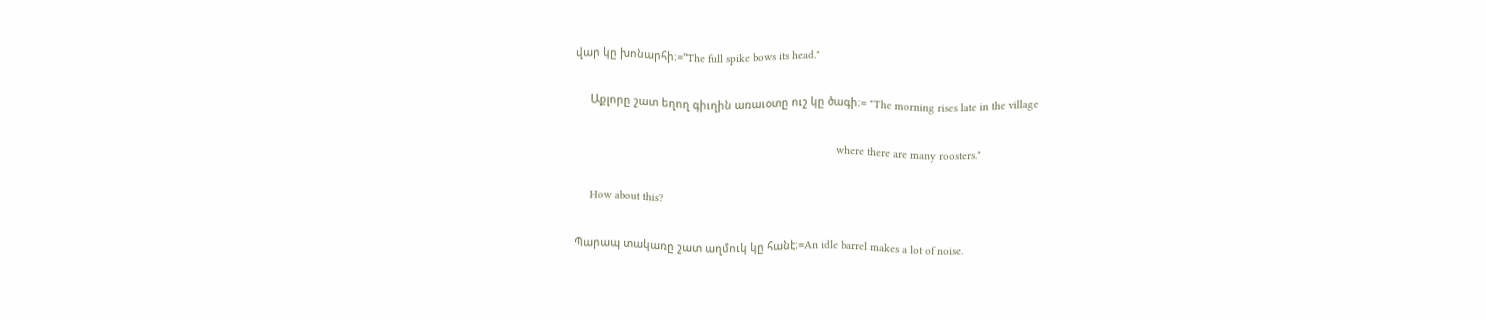վար կը խոնարհի։="The full spike bows its head."

     Աքլորը շատ եղող գիւղին առաւօտը ուշ կը ծագի։= "The morning rises late in the village

                                                                                       where there are many roosters."

     How about this?

Պարապ տակառը շատ աղմուկ կը հանէ։=An idle barrel makes a lot of noise.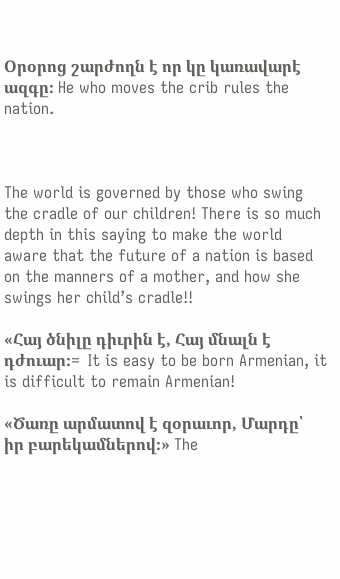Օրօրոց շարժողն է որ կը կառավարէ ազգը։ He who moves the crib rules the nation.



The world is governed by those who swing the cradle of our children! There is so much depth in this saying to make the world aware that the future of a nation is based on the manners of a mother, and how she swings her child’s cradle!!

«Հայ ծնիլը դիւրին է, Հայ մնալն է դժուար։=  It is easy to be born Armenian, it is difficult to remain Armenian!

«Ծառը արմատով է զօրաւոր, Մարդը՝ իր բարեկամներով։» The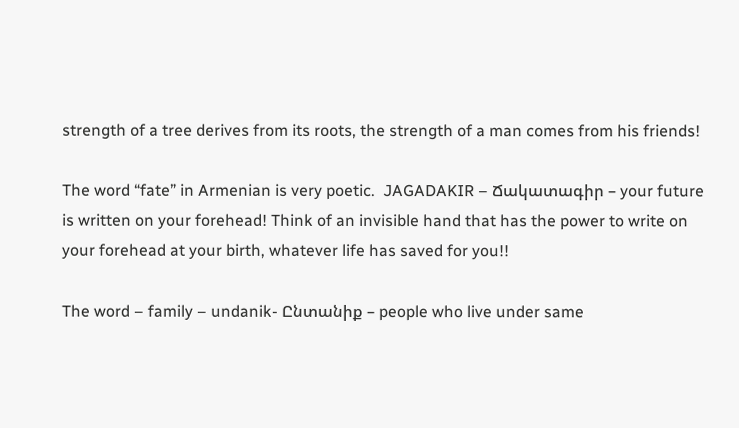strength of a tree derives from its roots, the strength of a man comes from his friends!

The word “fate” in Armenian is very poetic.  JAGADAKIR – Ճակատագիր – your future is written on your forehead! Think of an invisible hand that has the power to write on your forehead at your birth, whatever life has saved for you!!

The word – family – undanik- Ընտանիք – people who live under same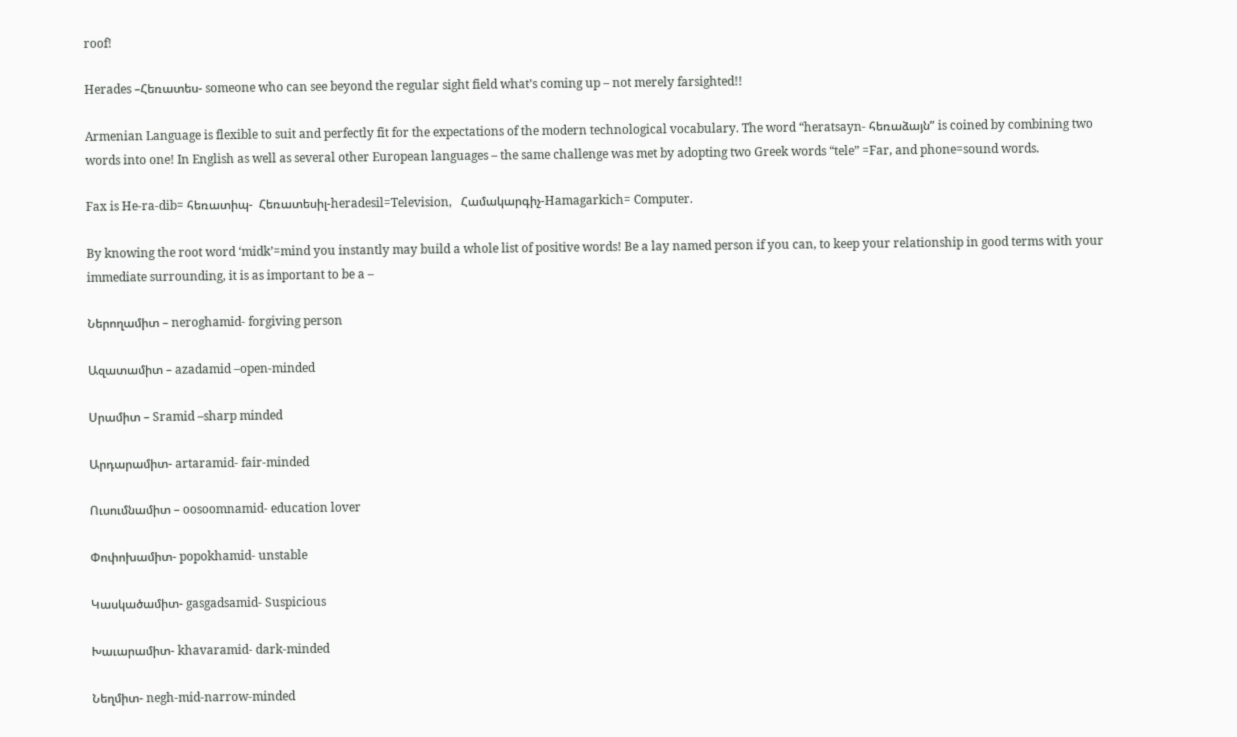roof!

Herades –Հեռատես- someone who can see beyond the regular sight field what’s coming up – not merely farsighted!!

Armenian Language is flexible to suit and perfectly fit for the expectations of the modern technological vocabulary. The word “heratsayn- հեռաձայն” is coined by combining two words into one! In English as well as several other European languages – the same challenge was met by adopting two Greek words “tele” =Far, and phone=sound words.

Fax is He-ra-dib= հեռատիպ-  Հեռատեսիլ-heradesil=Television,   Համակարգիչ-Hamagarkich= Computer.

By knowing the root word ‘midk’=mind you instantly may build a whole list of positive words! Be a lay named person if you can, to keep your relationship in good terms with your immediate surrounding, it is as important to be a –

Ներողամիտ – neroghamid- forgiving person

Ազատամիտ – azadamid –open-minded

Սրամիտ – Sramid –sharp minded

Արդարամիտ- artaramid- fair-minded

Ուսումնամիտ – oosoomnamid- education lover

Փոփոխամիտ- popokhamid- unstable

Կասկածամիտ- gasgadsamid- Suspicious

Խաւարամիտ- khavaramid- dark-minded

Նեղմիտ- negh-mid-narrow-minded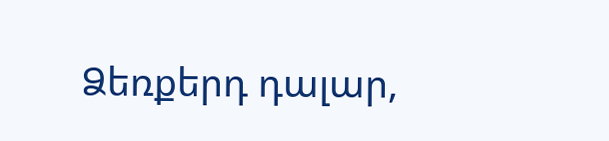Ձեռքերդ դալար,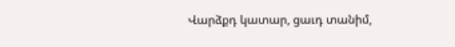Վարձքդ կատար, ցաւդ տանիմ,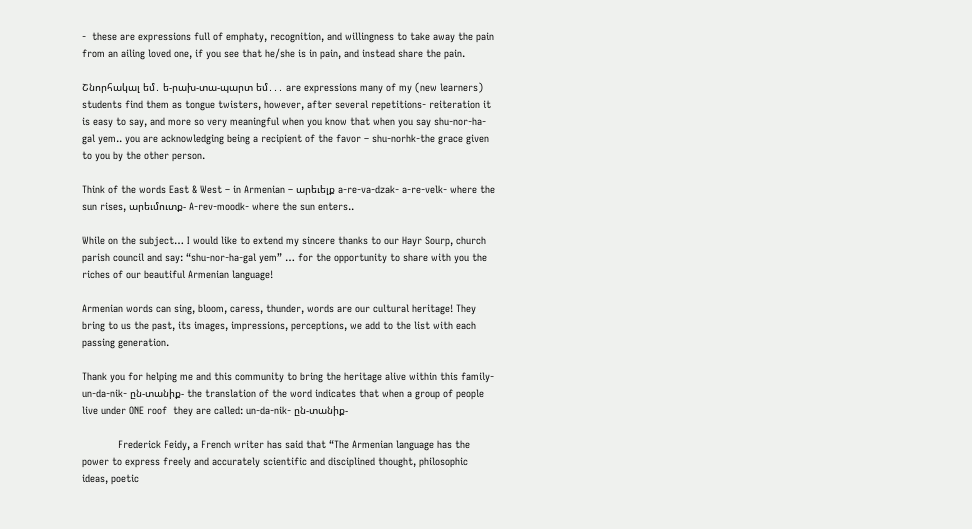-  these are expressions full of emphaty, recognition, and willingness to take away the pain from an ailing loved one, if you see that he/she is in pain, and instead share the pain.

Շնորհակալ եմ․ ե-րախ-տա-պարտ եմ․․․ are expressions many of my (new learners) students find them as tongue twisters, however, after several repetitions- reiteration it is easy to say, and more so very meaningful when you know that when you say shu-nor-ha-gal yem.. you are acknowledging being a recipient of the favor – shu-norhk-the grace given to you by the other person.

Think of the words East & West – in Armenian – արեւելք a-re-va-dzak- a-re-velk- where the sun rises, արեւմուտք- A-rev-moodk- where the sun enters..

While on the subject… I would like to extend my sincere thanks to our Hayr Sourp, church parish council and say: “shu-nor-ha-gal yem” … for the opportunity to share with you the riches of our beautiful Armenian language!

Armenian words can sing, bloom, caress, thunder, words are our cultural heritage! They bring to us the past, its images, impressions, perceptions, we add to the list with each passing generation.

Thank you for helping me and this community to bring the heritage alive within this family- un-da-nik- ըն-տանիք- the translation of the word indicates that when a group of people live under ONE roof  they are called: un-da-nik- ըն-տանիք-

            Frederick Feidy, a French writer has said that “The Armenian language has the power to express freely and accurately scientific and disciplined thought, philosophic ideas, poetic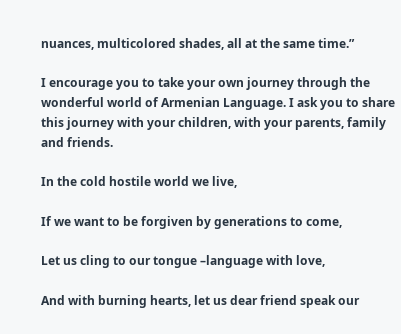nuances, multicolored shades, all at the same time.”

I encourage you to take your own journey through the wonderful world of Armenian Language. I ask you to share this journey with your children, with your parents, family and friends.

In the cold hostile world we live,

If we want to be forgiven by generations to come,

Let us cling to our tongue –language with love,

And with burning hearts, let us dear friend speak our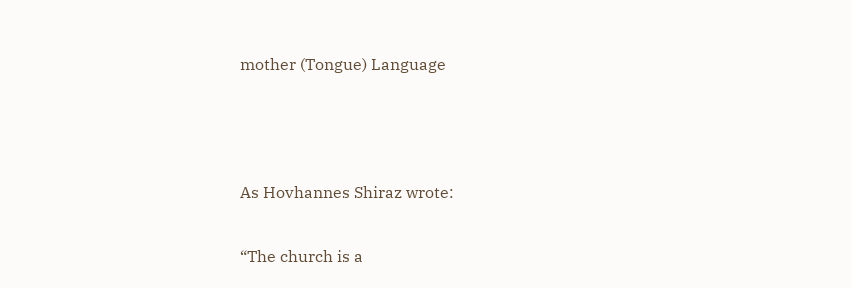mother (Tongue) Language



As Hovhannes Shiraz wrote:

“The church is a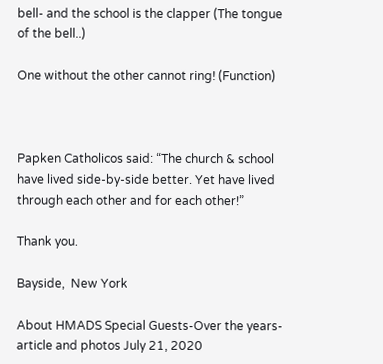bell- and the school is the clapper (The tongue of the bell..)

One without the other cannot ring! (Function)



Papken Catholicos said: “The church & school have lived side-by-side better. Yet have lived through each other and for each other!”

Thank you.

Bayside,  New York

About HMADS Special Guests-Over the years-article and photos July 21, 2020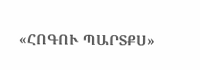«ՀՈԳՈՒ ՊԱՐՏՔՍ»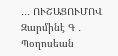․․․ ՈՒՇԱՑՈՒՄՈՎ Զարմինէ Գ ․ Պօղոսեան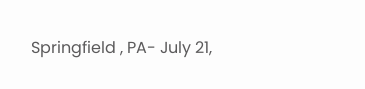Springfield , PA- July 21,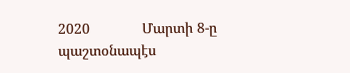2020             Մարտի 8-ը պաշտօնապէս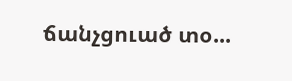ճանչցուած տօ...